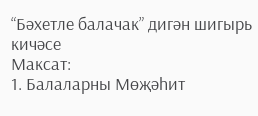“Бәхетле балачак” дигән шигырь кичәсе
Максат:
1. Балаларны Мөҗәһит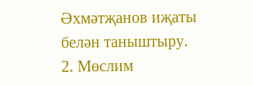Әхмәтҗанов иҗаты белән таныштыру.
2. Мөслим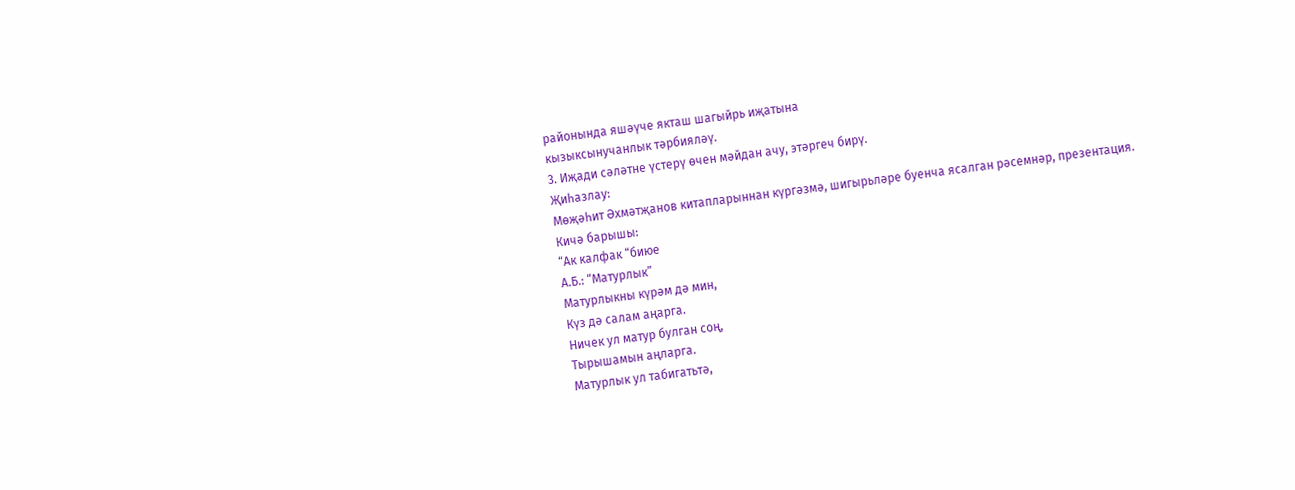районында яшәүче якташ шагыйрь иҗатына
кызыксынучанлык тәрбияләү.
3. Иҗади сәләтне үстерү өчен мәйдан ачу, этәргеч бирү.
Җиһазлау:
Мөҗәһит Әхмәтҗанов китапларыннан күргәзмә, шигырьләре буенча ясалган рәсемнәр, презентация.
Кичә барышы:
“Ак калфак “биюе
А.Б.: “Матурлык”
Матурлыкны күрәм дә мин,
Күз дә салам аңарга.
Ничек ул матур булган соң,
Тырышамын аңларга.
Матурлык ул табигатьтә,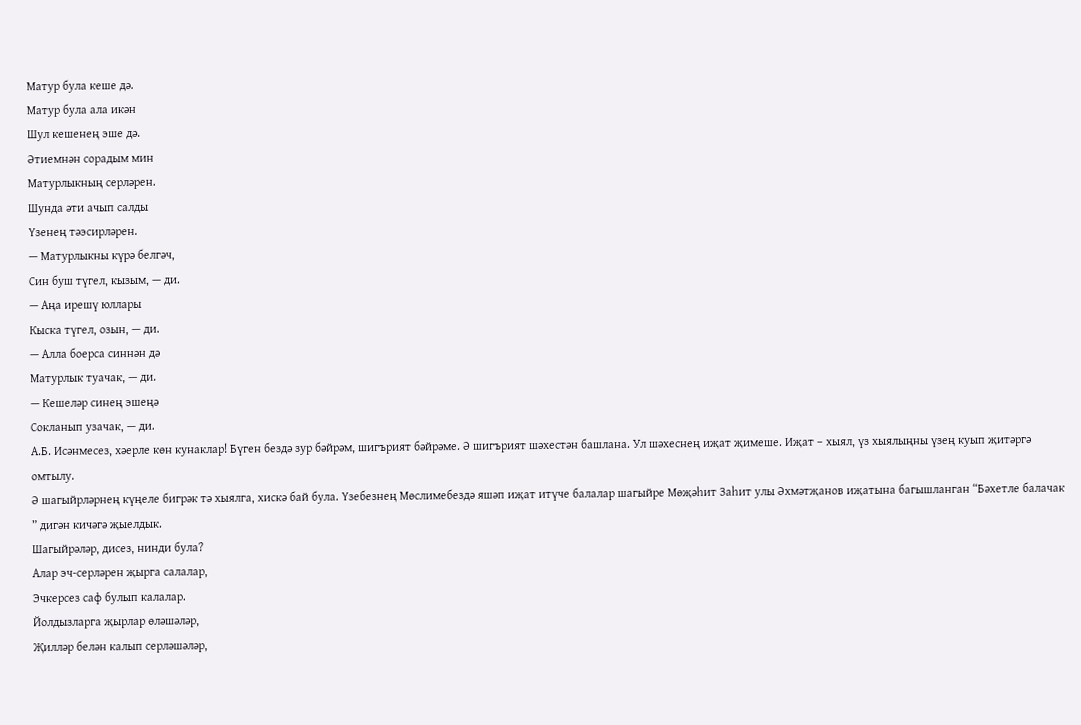Матур була кеше дә.
Матур була ала икән
Шул кешенең эше дә.
Әтиемнән сорадым мин
Матурлыкның серләрен.
Шунда әти ачып салды
Үзенең тәэсирләрен.
— Матурлыкны күрә белгәч,
Син буш түгел, кызым, — ди.
— Аңа ирешү юллары
Кыска түгел, озын, — ди.
— Алла боерса синнән дә
Матурлык туачак, — ди.
— Кешеләр синең эшеңә
Сокланып узачак, — ди.
А.Б. Исәнмесез, хәерле көн кунаклар! Бүген бездә зур бәйрәм, шигърият бәйрәме. Ә шигърият шәхестән башлана. Ул шәхеснең иҗат җимеше. Иҗат – хыял, үз хыялыңны үзең куып җитәргә омтылу.
Ә шагыйрләрнең күңеле бигрәк тә хыялга, хискә бай була. Үзебезнең Мөслимебездә яшәп иҗат итүче балалар шагыйре Мөҗәһит Заһит улы Әхмәтҗанов иҗатына багышланган “Бәхетле балачак ” дигән кичәгә җыелдык.
Шагыйрәләр, дисез, нинди була?
Алар эч-серләрен җырга салалар,
Эчкерсез саф булып калалар.
Йолдызларга җырлар өләшәләр,
Җилләр белән калып серләшәләр,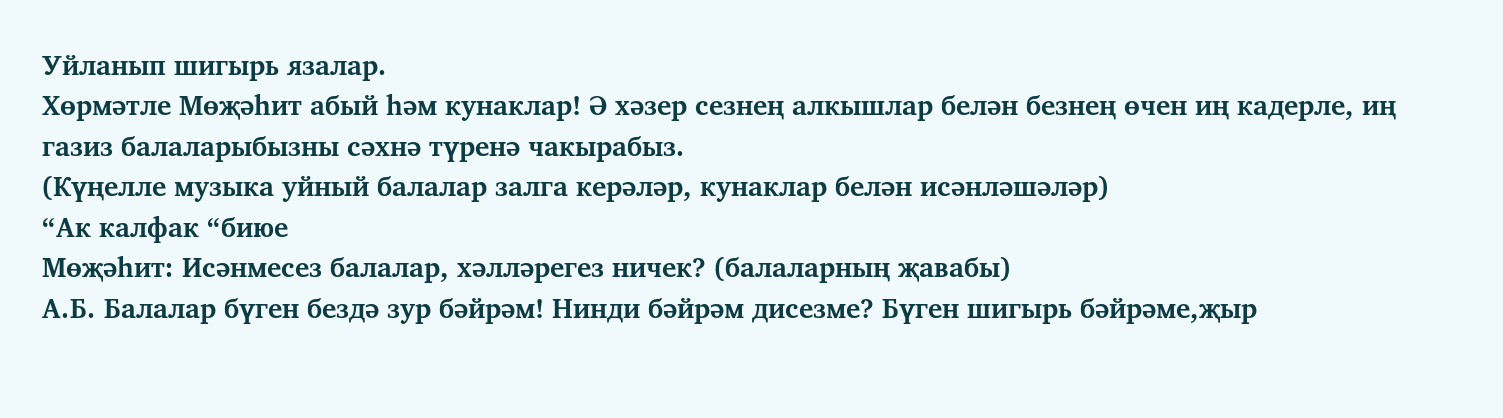Уйланып шигырь язалар.
Хөрмәтле Мөҗәһит абый һәм кунаклар! Ә хәзер сезнең алкышлар белән безнең өчен иң кадерле, иң газиз балаларыбызны сәхнә түренә чакырабыз.
(Күңелле музыка уйный балалар залга керәләр, кунаклар белән исәнләшәләр)
“Ак калфак “биюе
Мөҗәһит: Исәнмесез балалар, хәлләрегез ничек? (балаларның җавабы)
А.Б. Балалар бүген бездә зур бәйрәм! Нинди бәйрәм дисезме? Бүген шигырь бәйрәме,җыр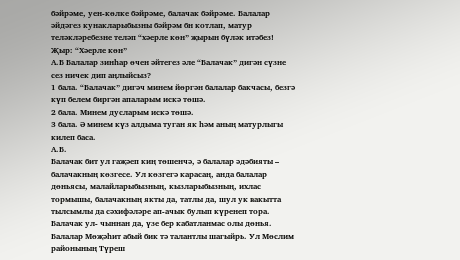бәйрәме, уен-көлке бәйрәме, балачак бәйрәме. Балалар әйдәгез кунакларыбызны бәйрәм бн котлап, матур теләкләребезне теләп “хәерле көн” җырын бүләк итәбез!
Җыр: “Хәерле көн”
А.Б Балалар зинһар өчен әйтегез әле “Балачак” дигән сүзне сез ничек дип аңлыйсыз?
1 бала. “Балачак” дигәч минем йөргән балалар бакчасы, безгә күп белем биргән апаларым искә төшә.
2 бала. Минем дусларым искә төшә.
3 бала. Ә минем күз алдыма туган як һәм аның матурлыгы килеп баса.
А.Б.
Балачак бит ул гаҗәеп киң төшенчә, ә балалар әдәбияты – балачакның көзгесе. Ул көзгегә карасаң, анда балалар дөньясы, малайларыбызның, кызларыбызның, ихлас тормышы, балачакның якты да, татлы да, шул ук вакытта тылсымлы да сәхифәләре ап-ачык булып күренеп тора. Балачак ул- чыннан да, үзе бер кабатланмас олы дөнья.
Балалар Мөҗәһит абый бик тә талантлы шагыйрь. Ул Мөслим районының Түреш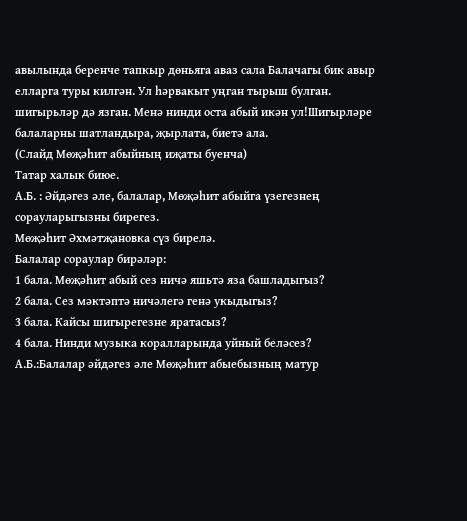авылында беренче тапкыр дөньяга аваз сала Балачагы бик авыр елларга туры килгән. Ул һәрвакыт уңган тырыш булган. шигырьләр дә язган. Менә нинди оста абый икән ул!Шигырләре балаларны шатландыра, җырлата, биетә ала.
(Слайд Мөҗәһит абыйның иҗаты буенча)
Татар халык биюе.
А.Б. : Әйдәгез әле, балалар, Мөҗәһит абыйга үзегезнең сорауларыгызны бирегез.
Мөҗәһит Әхмәтҗановка сүз бирелә.
Балалар сораулар бирәләр:
1 бала. Мөҗәһит абый сез ничә яшьтә яза башладыгыз?
2 бала. Сез мәктәптә ничәлегә генә укыдыгыз?
3 бала. Кайсы шигырегезне яратасыз?
4 бала. Нинди музыка коралларында уйный беләсез?
А.Б.:Балалар әйдәгез әле Мөҗәһит абыебызның матур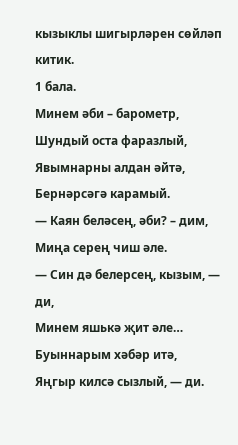кызыклы шигырләрен сөйләп китик.
1 бала.
Минем әби – барометр,
Шундый оста фаразлый,
Явымнарны алдан әйтә,
Бернәрсәгә карамый.
— Каян беләсең, әби? – дим,
Миңа серең чиш әле.
— Син дә белерсең, кызым, — ди,
Минем яшькә җит әле…
Буыннарым хәбәр итә,
Яңгыр килсә сызлый, — ди.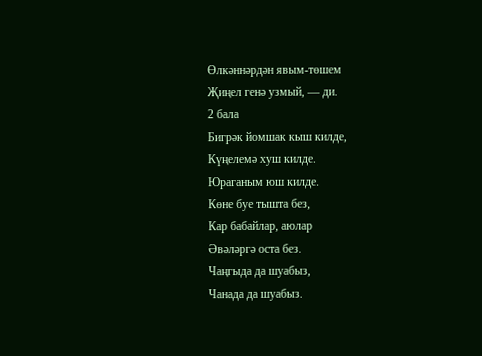Өлкәннәрдән явым-төшем
Җиңел генә узмый, — ди.
2 бала
Бигрәк йомшак кыш килде,
Күңелемә хуш килде.
Юраганым юш килде.
Көне буе тышта без,
Кар бабайлар, аюлар
Әвәләргә оста без.
Чаңгыда да шуабыз,
Чанада да шуабыз.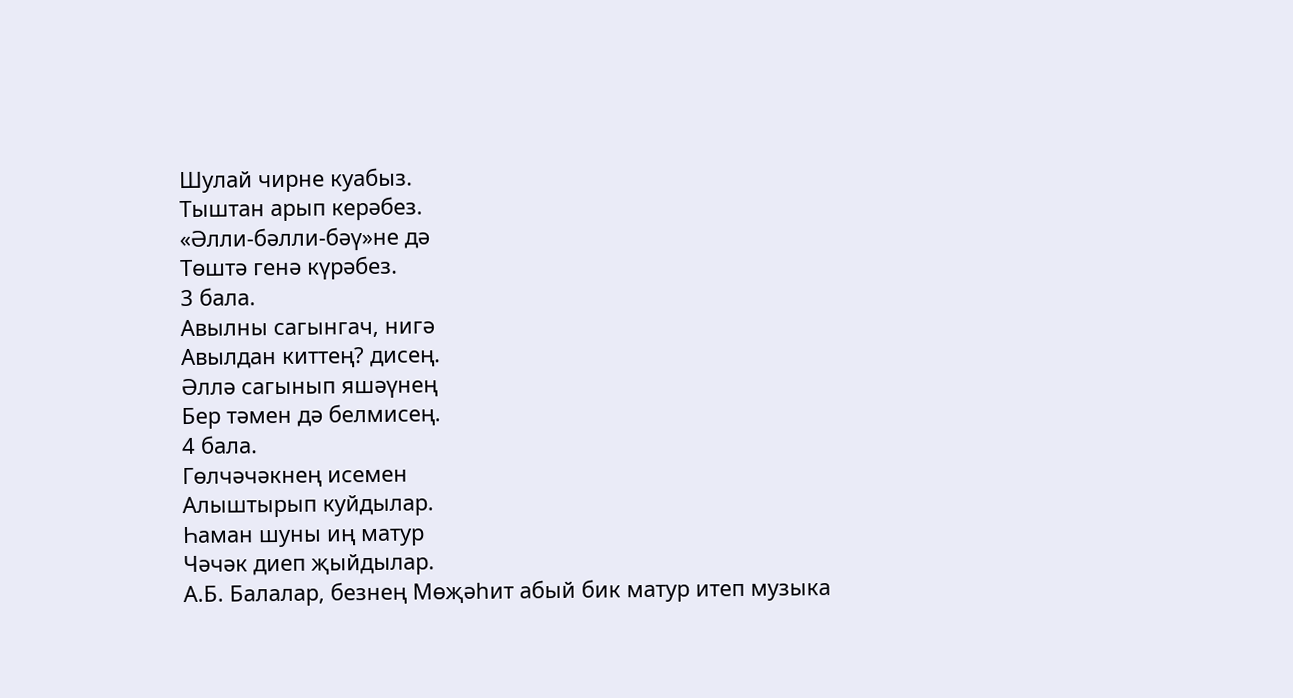Шулай чирне куабыз.
Тыштан арып керәбез.
«Әлли-бәлли-бәү»не дә
Төштә генә күрәбез.
3 бала.
Авылны сагынгач, нигә
Авылдан киттең? дисең.
Әллә сагынып яшәүнең
Бер тәмен дә белмисең.
4 бала.
Гөлчәчәкнең исемен
Алыштырып куйдылар.
Һаман шуны иң матур
Чәчәк диеп җыйдылар.
А.Б. Балалар, безнең Мөҗәһит абый бик матур итеп музыка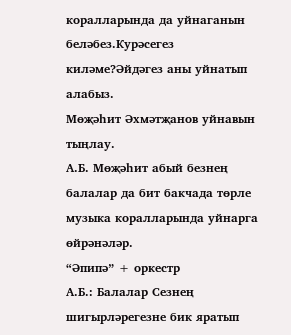коралларында да уйнаганын беләбез.Курәсегез киләме?Әйдәгез аны уйнатып алабыз.
Мөҗәһит Әхмәтҗанов уйнавын тыңлау.
А.Б. Мөҗәһит абый безнең балалар да бит бакчада төрле музыка коралларында уйнарга өйрәнәләр.
“Әпипә” + оркестр
А.Б.: Балалар Сезнең шигырләрегезне бик яратып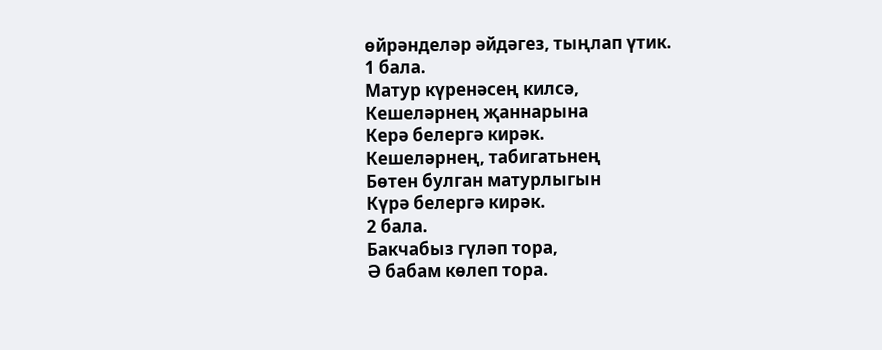өйрәнделәр әйдәгез, тыңлап үтик.
1 бала.
Матур күренәсең килсә,
Кешеләрнең җаннарына
Керә белергә кирәк.
Кешеләрнең, табигатьнең
Бөтен булган матурлыгын
Күрә белергә кирәк.
2 бала.
Бакчабыз гүләп тора,
Ә бабам көлеп тора.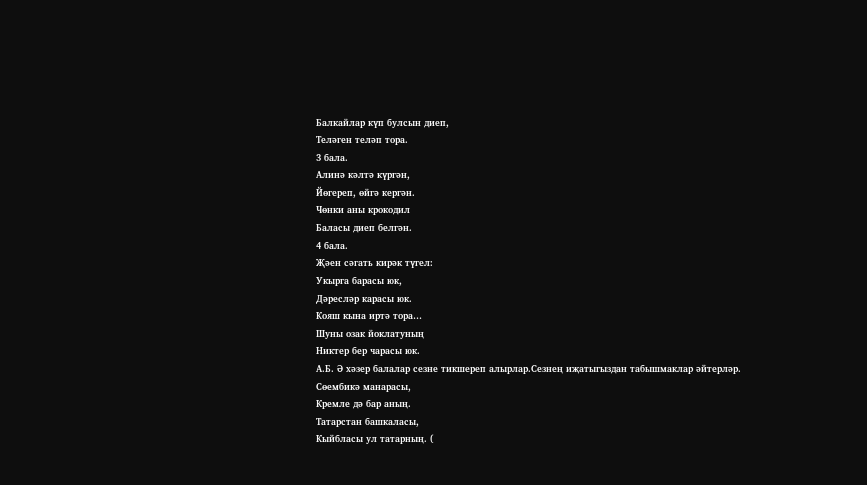Балкайлар күп булсын диеп,
Теләген теләп тора.
3 бала.
Алинә кәлтә күргән,
Йөгереп, өйгә кергән.
Чөнки аны крокодил
Баласы диеп белгән.
4 бала.
Җәен сәгать кирәк түгел:
Укырга барасы юк,
Дәресләр карасы юк.
Кояш кына иртә тора…
Шуны озак йоклатуның
Никтер бер чарасы юк.
А.Б. Ә хәзер балалар сезне тикшереп алырлар.Сезнең иҗатыгыздан табышмаклар әйтерләр.
Сөембикә манарасы,
Кремле дә бар аның.
Татарстан башкаласы,
Кыйбласы ул татарның. (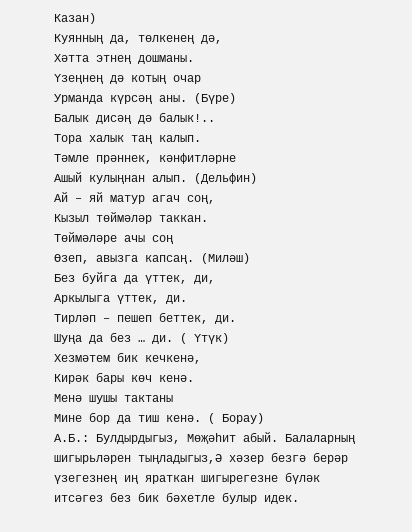Казан)
Куянның да, төлкенең дә,
Хәтта этнең дошманы.
Үзеңнең дә котың очар
Урманда күрсәң аны. (Бүре)
Балык дисәң дә балык!..
Тора халык таң калып.
Тәмле прәннек, кәнфитләрне
Ашый кулыңнан алып. (Дельфин)
Ай – яй матур агач соң,
Кызыл төймәләр таккан.
Төймәләре ачы соң
Өзеп, авызга капсаң. (Миләш)
Без буйга да үттек, ди,
Аркылыга үттек, ди.
Тирләп – пешеп беттек, ди.
Шуңа да без … ди. ( Үтүк)
Хезмәтем бик кечкенә,
Кирәк бары көч кенә.
Менә шушы тактаны
Мине бор да тиш кенә. ( Борау)
А.Б.: Булдырдыгыз, Мөҗәһит абый. Балаларның шигырьләрен тыңладыгыз,Ә хәзер безгә берәр үзегезнең иң яраткан шигырегезне бүләк итсәгез без бик бәхетле булыр идек.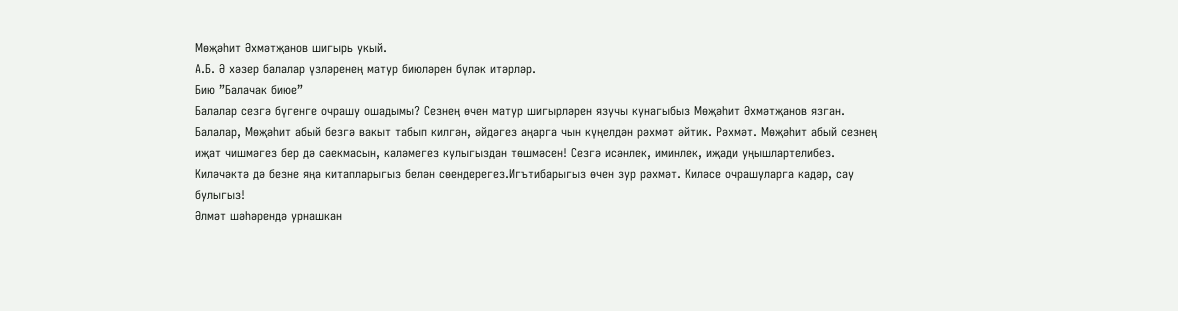Мөҗәһит Әхмәтҗанов шигырь укый.
А.Б. Ә хәзер балалар үзләренең матур биюләрен бүләк итәрләр.
Бию ”Балачак биюе”
Балалар сезгә бүгенге очрашу ошадымы? Сезнең өчен матур шигырләрен язучы кунагыбыз Мөҗәһит Әхмәтҗанов язган. Балалар, Мөҗәһит абый безгә вакыт табып килгән, әйдәгез аңарга чын күңелдән рәхмәт әйтик. Рәхмәт. Мөҗәһит абый сезнең иҗат чишмәгез бер дә саекмасын, каләмегез кулыгыздан төшмәсен! Сезгә исәнлек, иминлек, иҗади уңышлартелибез. Киләчәктә дә безне яңа китапларыгыз белән сөендерегез.Игътибарыгыз өчен зур рәхмәт. Киләсе очрашуларга кадәр, сау булыгыз!
Әлмәт шәһәрендә урнашкан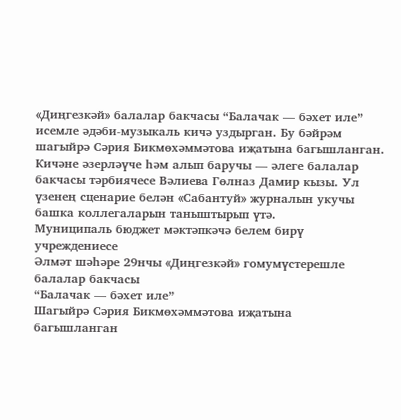«Диңгезкәй» балалар бакчасы “Балачак — бәхет иле” исемле әдәби-музыкаль кичә уздырган. Бу бәйрәм шагыйрә Сәрия Бикмөхәммәтова иҗатына багышланган. Кичәне әзерләүче һәм алып баручы — әлеге балалар бакчасы тәрбиячесе Вәлиева Гөлназ Дамир кызы. Ул үзенең сценарие белән «Сабантуй» журналын укучы башка коллегаларын таныштырып үтә.
Муниципаль бюджет мәктәпкәчә белем бирү учреждениесе
Әлмәт шәһәре 29нчы «Диңгезкәй» гомумүстерешле балалар бакчасы
“Балачак — бәхет иле”
Шагыйрә Сәрия Бикмөхәммәтова иҗатына
багышланган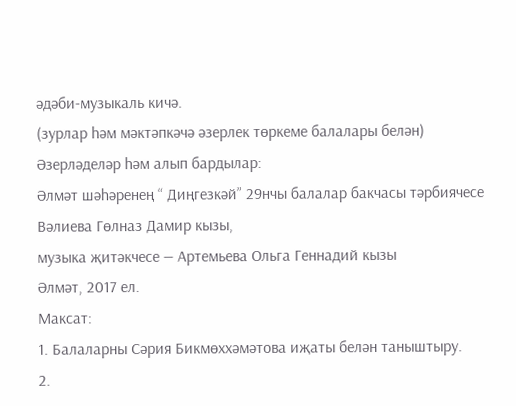әдәби-музыкаль кичә.
(зурлар һәм мәктәпкәчә әзерлек төркеме балалары белән)
Әзерләделәр һәм алып бардылар:
Әлмәт шәһәренең “ Диңгезкәй” 29нчы балалар бакчасы тәрбиячесе
Вәлиева Гөлназ Дамир кызы,
музыка җитәкчесе — Артемьева Ольга Геннадий кызы
Әлмәт, 2017 ел.
Максат:
1. Балаларны Сәрия Бикмөххәмәтова иҗаты белән таныштыру.
2.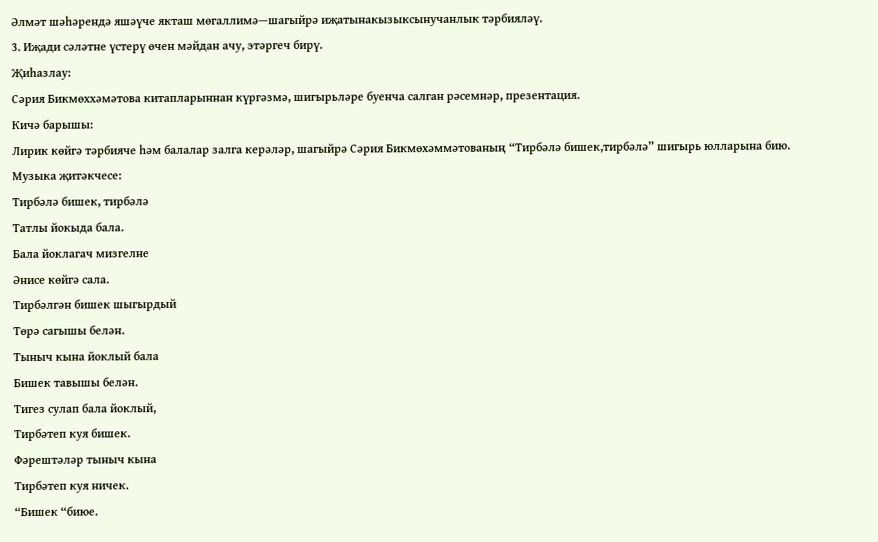Әлмәт шәһәрендә яшәүче якташ мөгаллимә—шагыйрә иҗатынакызыксынучанлык тәрбияләү.
3. Иҗади сәләтне үстерү өчен мәйдан ачу, этәргеч бирү.
Җиһазлау:
Сәрия Бикмөххәмәтова китапларыннан күргәзмә, шигырьләре буенча салган рәсемнәр, презентация.
Кичә барышы:
Лирик көйгә тәрбияче һәм балалар залга керәләр, шагыйрә Сәрия Бикмөхәммәтованың “Тирбәлә бишек,тирбәлә” шигырь юлларына бию.
Музыка җитәкчесе:
Тирбәлә бишек, тирбәлә
Татлы йокыда бала.
Бала йоклагач мизгелне
Әнисе көйгә сала.
Тирбәлгән бишек шыгырдый
Төрә сагышы белән.
Тыныч кына йоклый бала
Бишек тавышы белән.
Тигез сулап бала йоклый,
Тирбәтеп куя бишек.
Фәрештәләр тыныч кына
Тирбәтеп куя ничек.
“Бишек “биюе.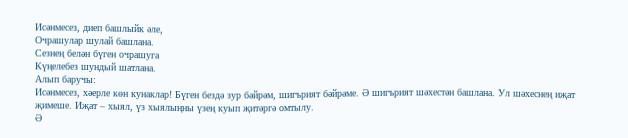Исәнмесез, диеп башлыйк әле,
Очрашулар шулай башлана.
Сезнең белән бүген очрашуга
Күңелебез шундый шатлана.
Алып баручы:
Исәнмесез, хәерле көн кунаклар! Бүген бездә зур бәйрәм, шигърият бәйрәме. Ә шигърият шәхестән башлана. Ул шәхеснең иҗат җимеше. Иҗат – хыял, үз хыялыңны үзең куып җитәргә омтылу.
Ә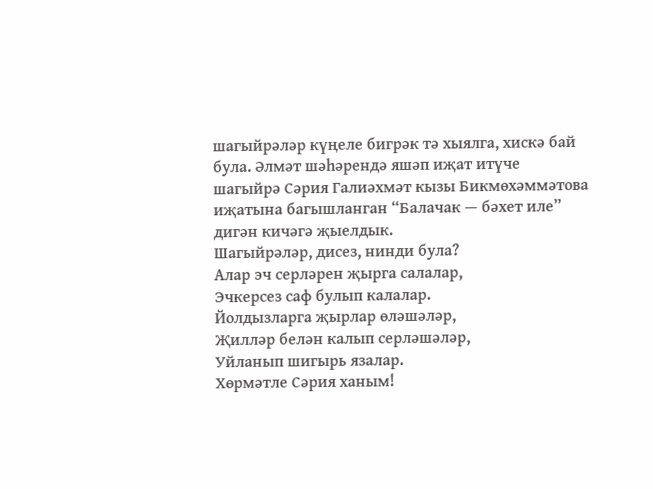шагыйрәләр күңеле бигрәк тә хыялга, хискә бай була. Әлмәт шәһәрендә яшәп иҗат итүче шагыйрә Сәрия Галиәхмәт кызы Бикмөхәммәтова иҗатына багышланган “Балачак — бәхет иле” дигән кичәгә җыелдык.
Шагыйрәләр, дисез, нинди була?
Алар эч серләрен җырга салалар,
Эчкерсез саф булып калалар.
Йолдызларга җырлар өләшәләр,
Җилләр белән калып серләшәләр,
Уйланып шигырь язалар.
Хөрмәтле Сәрия ханым!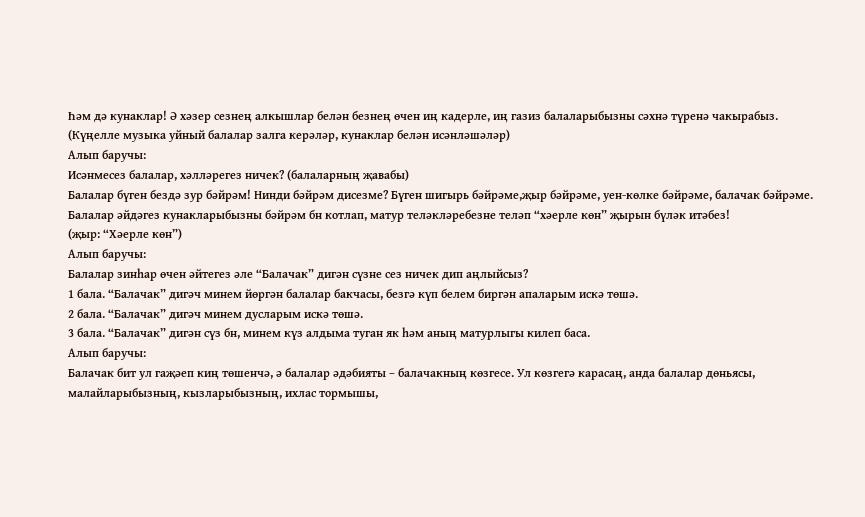Һәм дә кунаклар! Ә хәзер сезнең алкышлар белән безнең өчен иң кадерле, иң газиз балаларыбызны сәхнә түренә чакырабыз.
(Күңелле музыка уйный балалар залга керәләр, кунаклар белән исәнләшәләр)
Алып баручы:
Исәнмесез балалар, хәлләрегез ничек? (балаларның җавабы)
Балалар бүген бездә зур бәйрәм! Нинди бәйрәм дисезме? Бүген шигырь бәйрәме,җыр бәйрәме, уен-көлке бәйрәме, балачак бәйрәме. Балалар әйдәгез кунакларыбызны бәйрәм бн котлап, матур теләкләребезне теләп “хәерле көн” җырын бүләк итәбез!
(җыр: “Хәерле көн”)
Алып баручы:
Балалар зинһар өчен әйтегез әле “Балачак” дигән сүзне сез ничек дип аңлыйсыз?
1 бала. “Балачак” дигәч минем йөргән балалар бакчасы, безгә күп белем биргән апаларым искә төшә.
2 бала. “Балачак” дигәч минем дусларым искә төшә.
3 бала. “Балачак” дигән сүз бн, минем күз алдыма туган як һәм аның матурлыгы килеп баса.
Алып баручы:
Балачак бит ул гаҗәеп киң төшенчә, ә балалар әдәбияты – балачакның көзгесе. Ул көзгегә карасаң, анда балалар дөньясы, малайларыбызның, кызларыбызның, ихлас тормышы,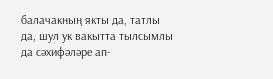балачакның якты да, татлы да, шул ук вакытта тылсымлы да сәхифәләре ап-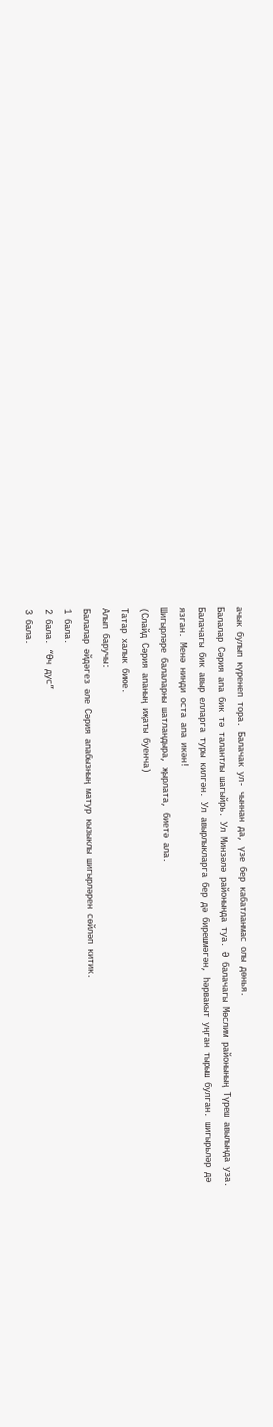ачык булып күренеп тора. Балачак ул- чыннан да, үзе бер кабатланмас олы дөнья.
Балалар Сәрия апа бик тә талантлы шагыйрь. Ул Минзәлә районында туа. Ә балачагы Мөслим районының Түреш авылында уза. Балачагы бик авыр елларга туры килгән. Ул авырлыкларга бер дә бирешмәгән, һәрвакыт уңган тырыш булган. шигырьләр дә язган. Менә нинди оста апа икән!
Шигырләре балаларны шатландыра, җырлата, биетә ала.
(Слайд Сәрия апаның иҗаты буенча)
Татар халык биюе.
Алып баручы:
Балалар әйдәгез әле Сәрия апабызның матур кызыклы шигырләрен сөйләп китик.
1 бала.
2 бала. “Өч дус”
3 бала.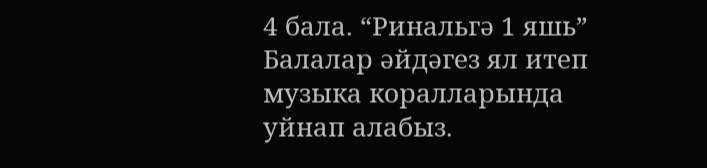4 бала. “Ринальгә 1 яшь”
Балалар әйдәгез ял итеп музыка коралларында уйнап алабыз.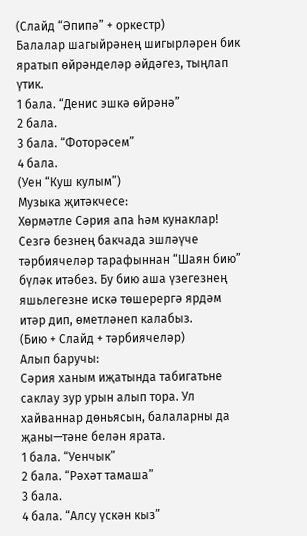(Слайд “Әпипә” + оркестр)
Балалар шагыйрәнең шигырләрен бик яратып өйрәнделәр әйдәгез, тыңлап үтик.
1 бала. “Денис эшкә өйрәнә”
2 бала.
3 бала. “Фоторәсем”
4 бала.
(Уен “Куш кулым”)
Музыка җитәкчесе:
Хөрмәтле Сәрия апа һәм кунаклар! Сезгә безнең бакчада эшләүче тәрбиячеләр тарафыннан “Шаян бию” бүләк итәбез. Бу бию аша үзегезнең яшьлегезне искә төшерергә ярдәм итәр дип, өметләнеп калабыз.
(Бию + Слайд + тәрбиячеләр)
Алып баручы:
Сәрия ханым иҗатында табигатьне саклау зур урын алып тора. Ул хайваннар дөньясын, балаларны да җаны—тәне белән ярата.
1 бала. “Уенчык”
2 бала. “Рәхәт тамаша”
3 бала.
4 бала. “Алсу үскән кыз”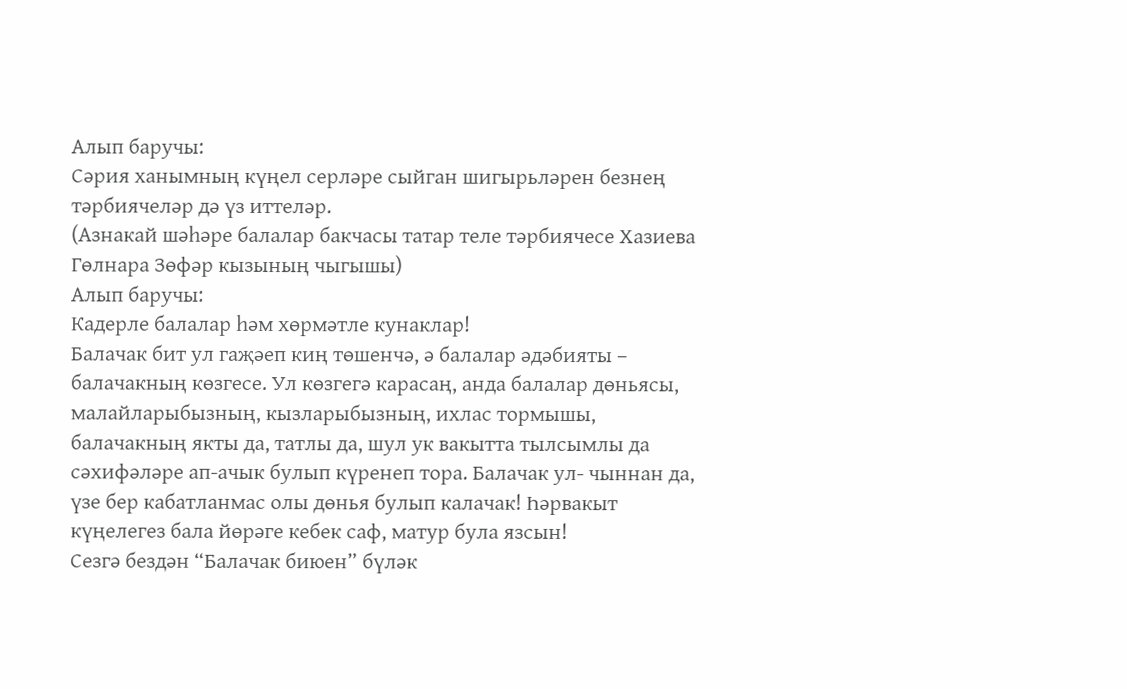Алып баручы:
Сәрия ханымның күңел серләре сыйган шигырьләрен безнең тәрбиячеләр дә үз иттеләр.
(Азнакай шәһәре балалар бакчасы татар теле тәрбиячесе Хазиева Гөлнара Зөфәр кызының чыгышы)
Алып баручы:
Кадерле балалар һәм хөрмәтле кунаклар!
Балачак бит ул гаҗәеп киң төшенчә, ә балалар әдәбияты – балачакның көзгесе. Ул көзгегә карасаң, анда балалар дөньясы, малайларыбызның, кызларыбызның, ихлас тормышы, балачакның якты да, татлы да, шул ук вакытта тылсымлы да сәхифәләре ап-ачык булып күренеп тора. Балачак ул- чыннан да, үзе бер кабатланмас олы дөнья булып калачак! Һәрвакыт күңелегез бала йөрәге кебек саф, матур була язсын!
Сезгә бездән “Балачак биюен” бүләк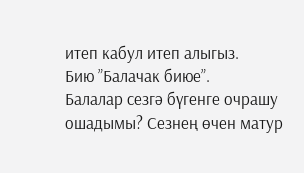итеп кабул итеп алыгыз.
Бию ”Балачак биюе”.
Балалар сезгә бүгенге очрашу ошадымы? Сезнең өчен матур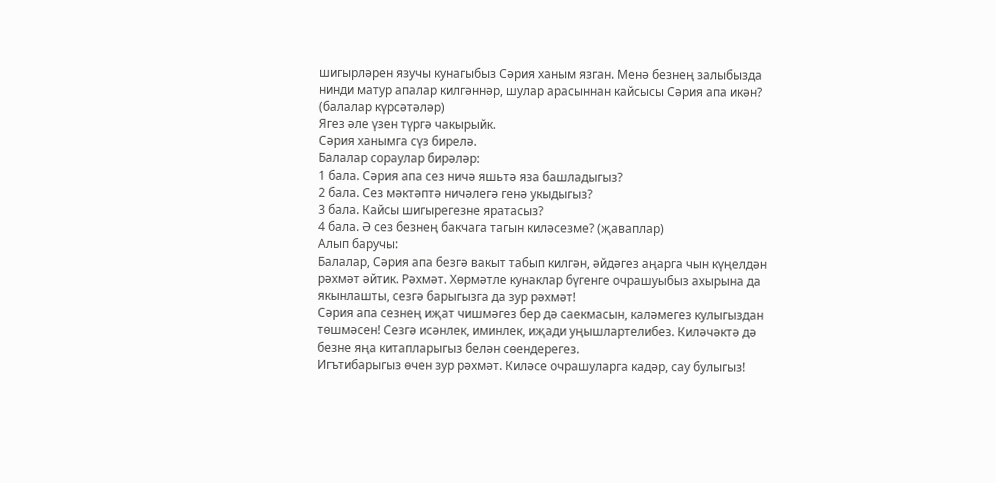шигырләрен язучы кунагыбыз Сәрия ханым язган. Менә безнең залыбызда нинди матур апалар килгәннәр, шулар арасыннан кайсысы Сәрия апа икән? (балалар күрсәтәләр)
Ягез әле үзен түргә чакырыйк.
Сәрия ханымга сүз бирелә.
Балалар сораулар бирәләр:
1 бала. Сәрия апа сез ничә яшьтә яза башладыгыз?
2 бала. Сез мәктәптә ничәлегә генә укыдыгыз?
3 бала. Кайсы шигырегезне яратасыз?
4 бала. Ә сез безнең бакчага тагын киләсезме? (җаваплар)
Алып баручы:
Балалар, Сәрия апа безгә вакыт табып килгән, әйдәгез аңарга чын күңелдән рәхмәт әйтик. Рәхмәт. Хөрмәтле кунаклар бүгенге очрашуыбыз ахырына да якынлашты, сезгә барыгызга да зур рәхмәт!
Сәрия апа сезнең иҗат чишмәгез бер дә саекмасын, каләмегез кулыгыздан төшмәсен! Сезгә исәнлек, иминлек, иҗади уңышлартелибез. Киләчәктә дә безне яңа китапларыгыз белән сөендерегез.
Игътибарыгыз өчен зур рәхмәт. Киләсе очрашуларга кадәр, сау булыгыз!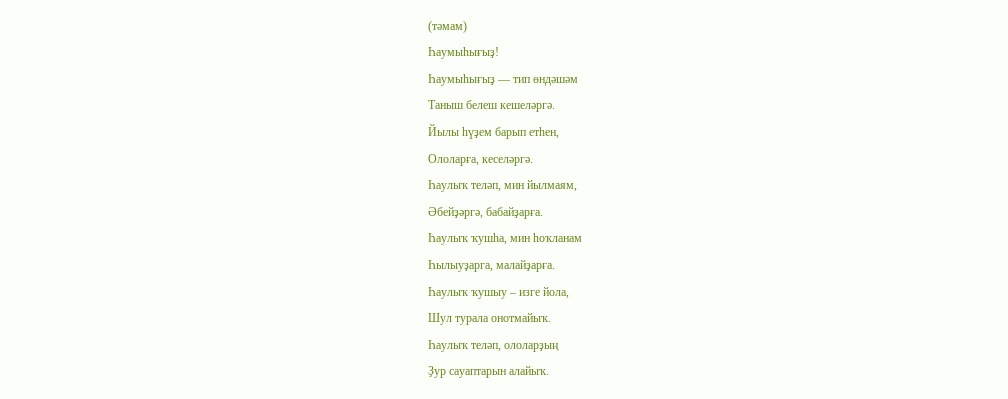(тәмам)
Һаумыһығыҙ!
Һаумыһығыҙ — тип өндәшәм
Таныш белеш кешеләргә.
Йылы һүҙем барып етһен,
Ололарға, кеселәргә.
Һаулыҡ теләп, мин йылмаям,
Әбейҙәргә, бабайҙарға.
Һаулыҡ ҡушһа, мин һоҡланам
Һылыуҙарга, малайҙарға.
Һаулыҡ ҡушыу – изге йола,
Шул турала онотмайыҡ.
Һаулыҡ теләп, ололарҙың
Ҙур сауаптарын алайыҡ.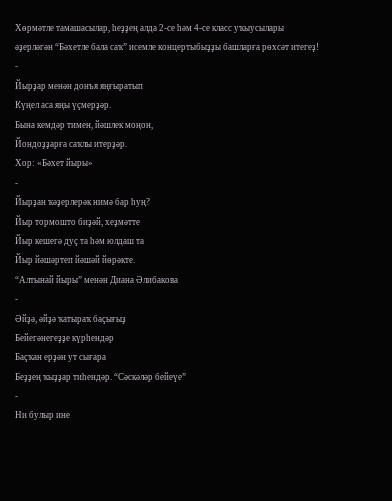Хөрмәтле тамашасылар, һеҙҙең алда 2-се һәм 4-се класс уҡыусылары әҙерләгән “Бәхетле бала саҡ” исемле концертыбыҙҙы башларға рөхсәт итегеҙ!
-
Йырҙар менән донъя яңғыратып
Күңел аса яңы үҫмерҙәр.
Бына кемдәр тимен, йәшлек моңон,
Йондоҙҙарға саҡлы итерҙәр.
Хор: «Бәхет йыры»
-
Йырҙан ҡәҙерлерәк нимә бар һуң?
Йыр тормошто биҙәй, хеҙмәтте
Йыр кешегә дуҫ та һәм юлдаш та
Йыр йәшәртеп йәшәй йөрәкте.
“Алтынай йыры” менән Диана Әлибакова
-
Әйҙә, әйҙә ҡатыраҡ баҫығыҙ
Бейегәнегеҙҙе күрһендәр
Баҫҡан ерҙән ут сығара
Беҙҙең ҡыҙҙар тиһендәр. “Сәскәләр бейеүе”
-
Ни булыр ине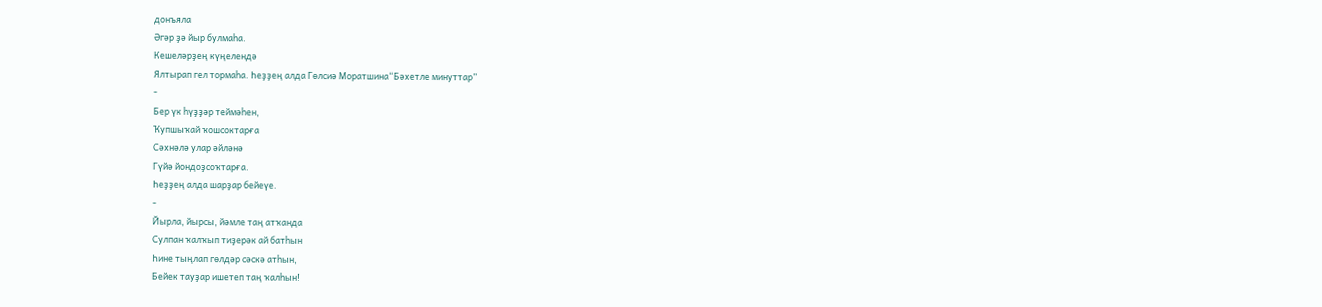донъяла
Әгәр ҙә йыр булмаһа.
Кешеләрҙең күңелендә
Ялтырап гел тормаһа. Һеҙҙең алда Гөлсиә Моратшина“Бәхетле минуттар”
-
Бер үк һүҙҙәр теймәһен,
Ҡупшыҡай ҡошсоктарға
Сәхнәлә улар әйләнә
Гүйә йондоҙсоҡтарға.
Һеҙҙең алда шарҙар бейеүе.
-
Йырла, йырсы, йәмле таң атҡанда
Сулпан ҡалҡып тиҙерәк ай батһын
Һине тыңлап гөлдәр сәскә атһын,
Бейек тауҙар ишетеп таң ҡалһын!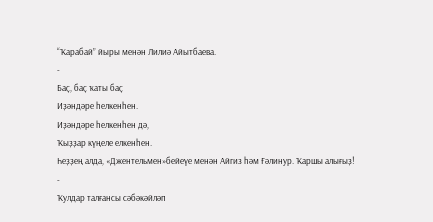“Ҡарабай” йыры менән Лилиә Айытбаева.
-
Баҫ, баҫ ҡаты баҫ
Иҙәндәре һелкенһен.
Иҙәндәре һелкенһен дә,
Ҡыҙҙар күңеле елкенһен.
Һеҙҙең алда, «Джентельмен»бейеүе менән Айгиз һәм Ғәлинур. Ҡаршы алығыҙ!
-
Ҡулдар талғансы сәбәкәйләп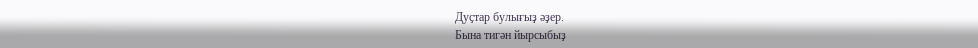Дуҫтар булығыҙ әҙер.
Бына тигән йырсыбыҙ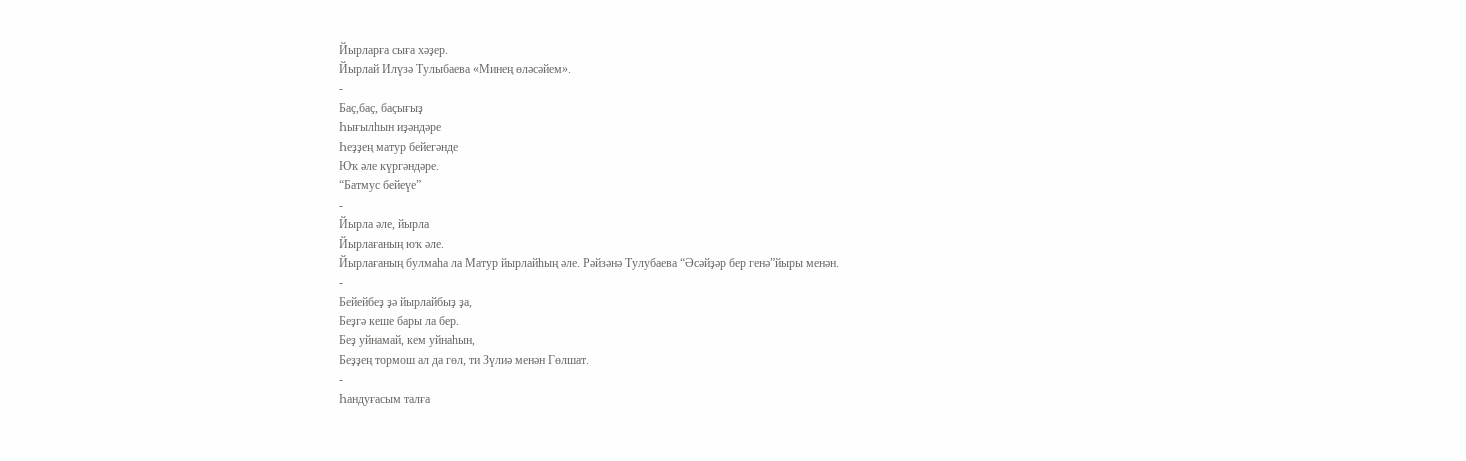Йырларға сыға хәҙер.
Йырлай Илүзә Тулыбаева «Минең өләсәйем».
-
Баҫ,баҫ, баҫығыҙ
Һығылһын иҙәндәре
Һеҙҙең матур бейегәнде
Юҡ әле күргәндәре.
“Батмус бейеүе”
-
Йырла әле, йырла
Йырлағаның юҡ әле.
Йырлағаның булмаһа ла Матур йырлайһың әле. Рәйзәнә Тулубаева “Әсәйҙәр бер генә”йыры менән.
-
Бейейбеҙ ҙә йырлайбыҙ ҙа,
Беҙгә кеше бары ла бер.
Беҙ уйнамай, кем уйнаһын,
Беҙҙең тормош ал да гөл, ти Зүлиә менән Гөлшат.
-
Һандуғасым талға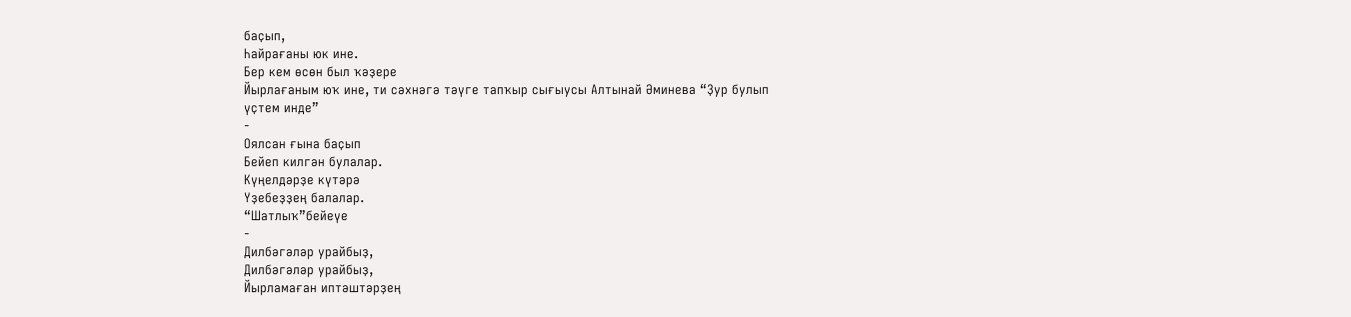баҫып,
Һайрағаны юк ине.
Бер кем өсөн был ҡәҙере
Йырлағаным юҡ ине, ти сәхнәгә тәүге тапҡыр сығыусы Алтынай Әминева “Ҙур булып үҫтем инде”
-
Оялсан ғына баҫып
Бейеп килгән булалар.
Күңелдәрҙе күтәрә
Үҙебеҙҙең балалар.
“Шатлыҡ”бейеүе
-
Дилбәгәләр урайбыҙ,
Дилбәгәләр урайбыҙ,
Йырламаған иптәштәрҙең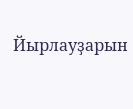Йырлауҙарын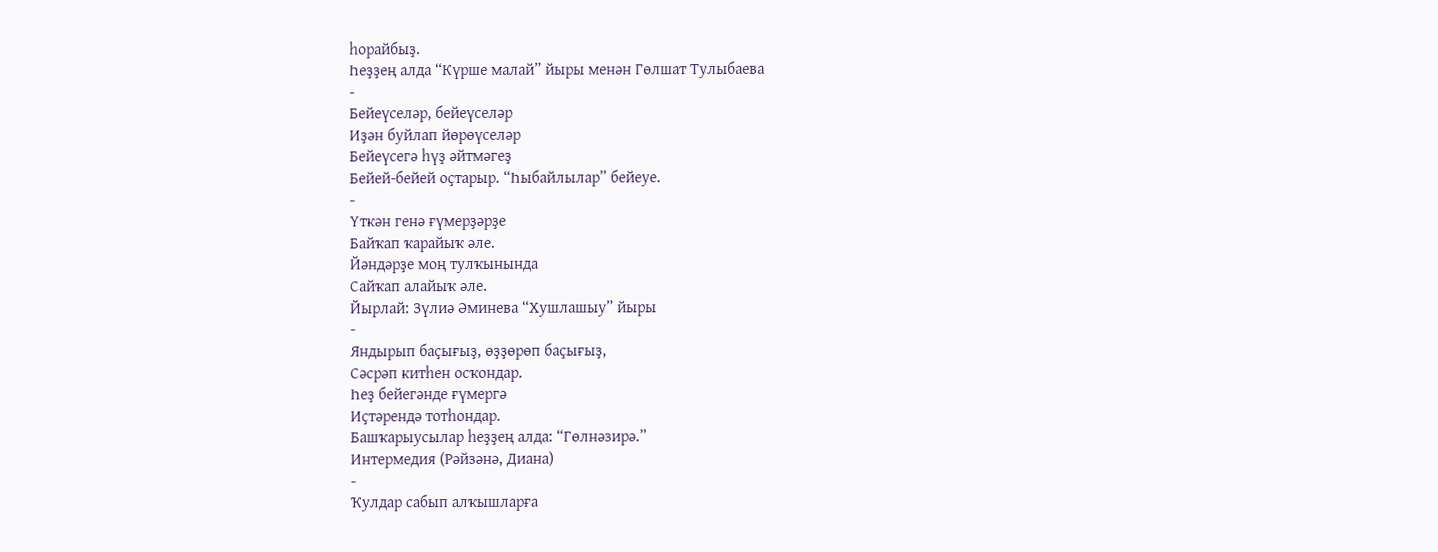һорайбыҙ.
Һеҙҙең алда “Күрше малай” йыры менән Гөлшат Тулыбаева
-
Бейеүселәр, бейеүселәр
Иҙән буйлап йөрөүселәр
Бейеүсегә һүҙ әйтмәгеҙ
Бейей-бейей оҫтарыр. “Һыбайлылар” бейеуе.
-
Үткән генә ғүмерҙәрҙе
Байҡап ҡарайыҡ әле.
Йәндәрҙе моң тулҡынында
Сайҡап алайыҡ әле.
Йырлай: Зүлиә Әминева “Хушлашыу” йыры
-
Яндырып баҫығыҙ, өҙҙөрөп баҫығыҙ,
Сәсрәп китһен осҡондар.
Һеҙ бейегәнде ғүмергә
Иҫтәрендә тотһондар.
Башҡарыусылар һеҙҙең алда: “Гөлнәзирә.”
Интермедия (Рәйзәнә, Диана)
-
Ҡулдар сабып алҡышларға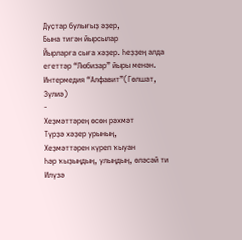Дуҫтар булығыҙ әҙер,
Бына тигән йырсылар
Йырларға сыға хәҙер. Һеҙҙең алда егеттәр “Любизар” йыры менән.
Интермедия “Алфавит”(Гөлшат, Зүлиә)
-
Хеҙмәттәрең өсөн рәхмәт
Түрҙә хәҙер урының,
Хеҙмәттәрен күреп ҡыуан
Һәр ҡыҙыңдың, улыңдың, өләсәй ти Илүзә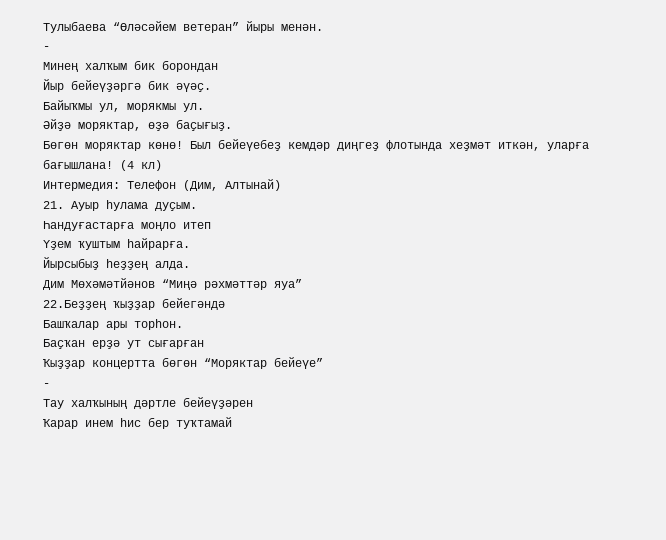Тулыбаева “Өләсәйем ветеран” йыры менән.
-
Минең халҡым бик борондан
Йыр бейеүҙәргә бик әүәҫ.
Байыҡмы ул, морякмы ул.
Әйҙә моряктар, өҙә баҫығыҙ.
Бөгөн моряктар көнө! Был бейеүебеҙ кемдәр диңгеҙ флотында хеҙмәт иткән, уларға бағышлана! (4 кл)
Интермедия: Телефон (Дим, Алтынай)
21. Ауыр һулама дуҫым.
Һандуғастарға моңло итеп
Үҙем ҡуштым һайрарға.
Йырсыбыҙ һеҙҙең алда.
Дим Мөхәмәтйәнов “Миңә рәхмәттәр яуа”
22.Беҙҙең ҡыҙҙар бейегәндә
Башҡалар ары торһон.
Баҫҡан ерҙә ут сығарған
Ҡыҙҙар концертта бөгөн “Моряктар бейеүе”
-
Тау халҡының дәртле бейеүҙәрен
Ҡарар инем һис бер туҡтамай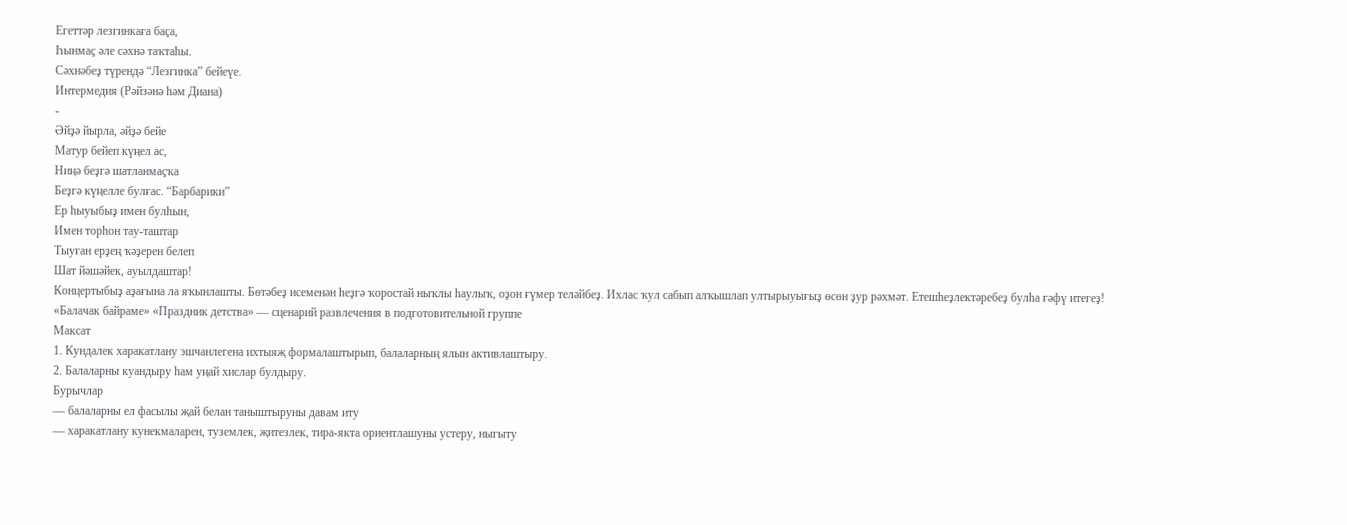Егеттәр лезгинкаға баҫа,
Һынмаҫ әле сәхнә таҡтаһы.
Сәхнәбеҙ түрендә “Лезгинка” бейеүе.
Интермедия (Рәйзәнә һәм Диана)
-
Әйҙә йырла, әйҙә бейе
Матур бейеп күңел ас,
Ниңә беҙгә шатланмаҫҡа
Беҙгә күңелле булғас. “Барбарики”
Ер һыуыбыҙ имен булһын,
Имен торһон тау-таштар
Тыуған ерҙең ҡәҙерен белеп
Шат йәшәйек, ауылдаштар!
Концертыбыҙ аҙағына ла яҡынлашты. Бөтәбеҙ исеменән һеҙгә ҡоростай ныҡлы һаулыҡ, оҙон ғүмер теләйбеҙ. Ихлас ҡул сабып алҡышлап ултырыуығыҙ өсөн ҙур рәхмәт. Етешһеҙлектәребеҙ булһа ғәфү итегеҙ!
«Балачак байраме» «Праздник детства» — сценарий развлечения в подготовительной группе
Максат
1. Кундалек харакатлану эшчанлегена ихтыяҗ формалаштырып, балаларның ялын активлаштыру.
2. Балаларны куандыру һам уңай хислар булдыру.
Бурычлар
— балаларны ел фасылы җай белан таныштыруны давам иту
— харакатлану кунекмаларен, туземлек, җитезлек, тира-якта ориентлашуны устеру, ныгыту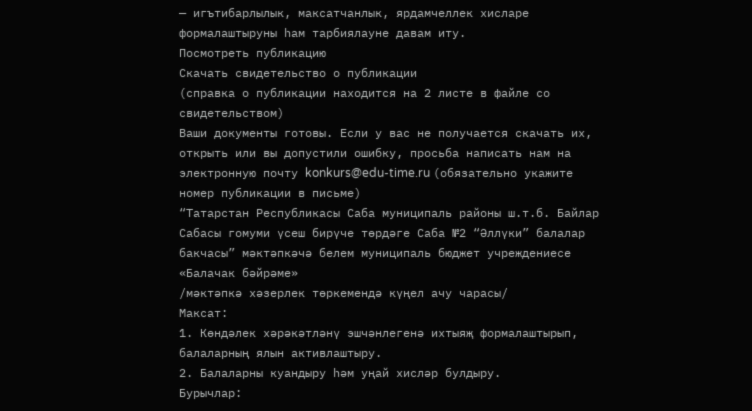— игътибарлылык, максатчанлык, ярдамчеллек хисларе формалаштыруны һам тарбиялауне давам иту.
Посмотреть публикацию
Скачать свидетельство о публикации
(справка о публикации находится на 2 листе в файле со свидетельством)
Ваши документы готовы. Если у вас не получается скачать их, открыть или вы допустили ошибку, просьба написать нам на электронную почту konkurs@edu-time.ru (обязательно укажите номер публикации в письме)
“Татарстан Республикасы Саба муниципаль районы ш.т.б. Байлар Сабасы гомуми үсеш бирүче төрдәге Саба №2 “Әллүки” балалар бакчасы” мәктәпкәчә белем муниципаль бюджет учреждениесе
«Балачак бәйрәме»
/мәктәпкә хәзерлек төркемендә күңел ачу чарасы/
Максат:
1. Көндәлек хәрәкәтләнү эшчәнлегенә ихтыяҗ формалаштырып, балаларның ялын активлаштыру.
2. Балаларны куандыру һәм уңай хисләр булдыру.
Бурычлар: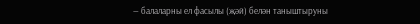— балаларны ел фасылы (җәй) белән таныштыруны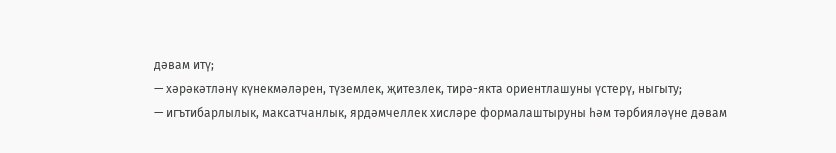дәвам итү;
— хәрәкәтләнү күнекмәләрен, түземлек, җитезлек, тирә-якта ориентлашуны үстерү, ныгыту;
— игътибарлылык, максатчанлык, ярдәмчеллек хисләре формалаштыруны һәм тәрбияләүне дәвам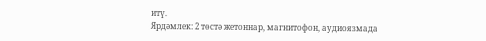итү.
Ярдәмлек: 2 төстә жетоннар, магнитофон, аудиоязмада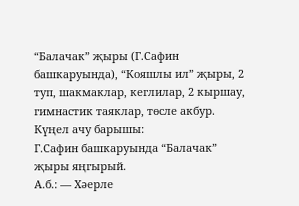“Балачак” җыры (Г.Сафин башкаруында), “Кояшлы ил” җыры, 2 туп, шакмаклар, кеглилар, 2 кыршау, гимнастик таяклар, төсле акбур.
Күңел ачу барышы:
Г.Сафин башкаруында “Балачак” җыры яңгырый.
А.б.: — Хәерле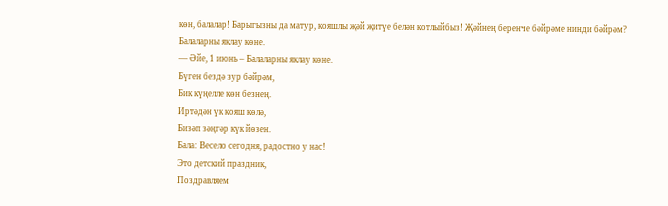көн, балалар! Барыгызны да матур, кояшлы җәй җитүе белән котлыйбыз! Җәйнең беренче бәйрәме нинди бәйрәм? Балаларны яклау көне.
— Әйе, 1 июнь – Балаларны яклау көне.
Бүген бездә зур бәйрәм,
Бик күңелле көн безнең.
Иртәдән үк кояш көлә,
Бизәп зәңгәр күк йөзен.
Бала: Весело сегодня, радостно у нас!
Это детский праздник,
Поздравляем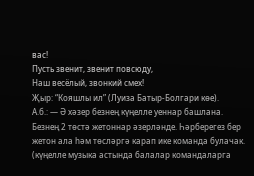вас!
Пусть звенит, звенит повсюду,
Наш весёлый, звонкий смех!
Җыр: “Кояшлы ил” (Луиза Батыр-Болгари көе).
А.б.: — Ә хәзер безнең күңелле уеннар башлана. Безнең 2 төстә жетоннар әзерләнде. Һәрберегез бер жетон ала һәм төсләргә карап ике команда булачак.
(күңелле музыка астында балалар командаларга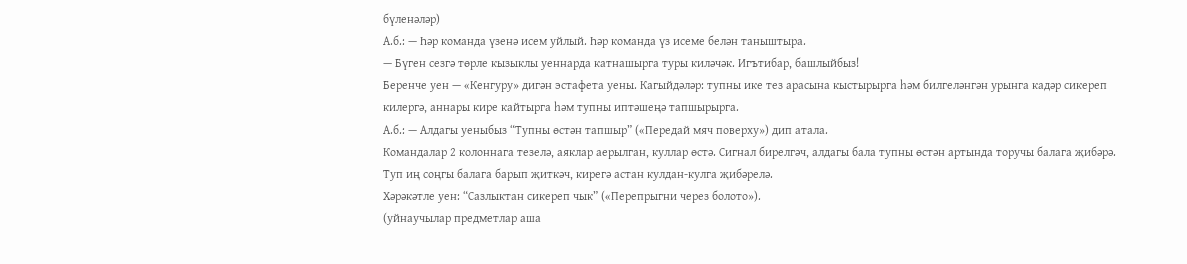бүленәләр)
А.б.: — Һәр команда үзенә исем уйлый. Һәр команда үз исеме белән таныштыра.
— Бүген сезгә төрле кызыклы уеннарда катнашырга туры киләчәк. Игътибар, башлыйбыз!
Беренче уен — «Кенгуру» дигән эстафета уены. Кагыйдәләр: тупны ике тез арасына кыстырырга һәм билгеләнгән урынга кадәр сикереп килергә, аннары кире кайтырга һәм тупны иптәшеңә тапшырырга.
А.б.: — Алдагы уеныбыз “Тупны өстән тапшыр” («Передай мяч поверху») дип атала.
Командалар 2 колоннага тезелә, аяклар аерылган, куллар өстә. Сигнал бирелгәч, алдагы бала тупны өстән артында торучы балага җибәрә. Туп иң соңгы балага барып җиткәч, кирегә астан кулдан-кулга җибәрелә.
Хәрәкәтле уен: “Сазлыктан сикереп чык” («Перепрыгни через болото»).
(уйнаучылар предметлар аша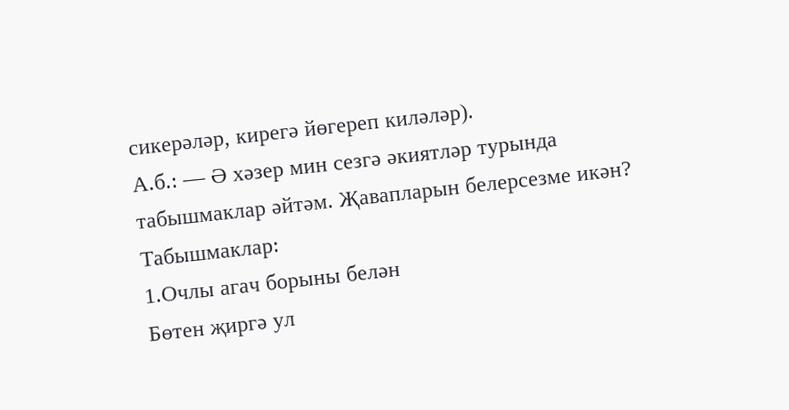сикерәләр, кирегә йөгереп киләләр).
А.б.: — Ә хәзер мин сезгә әкиятләр турында табышмаклар әйтәм. Җавапларын белерсезме икән?
Табышмаклар:
1.Очлы агач борыны белән
Бөтен җиргә ул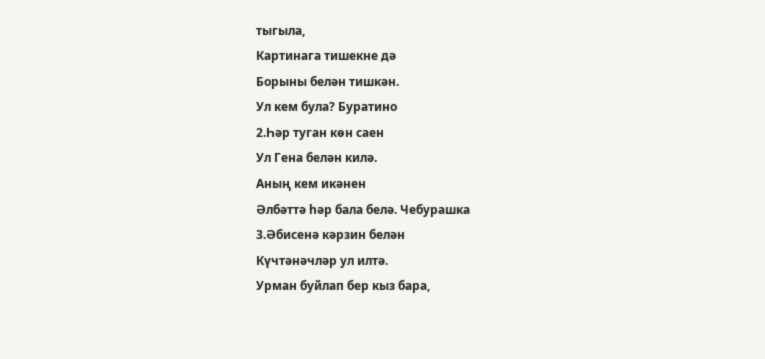тыгыла,
Картинага тишекне дә
Борыны белән тишкән.
Ул кем була? Буратино
2.Һәр туган көн саен
Ул Гена белән килә.
Аның кем икәнен
Әлбәттә һәр бала белә. Чебурашка
3.Әбисенә кәрзин белән
Күчтәнәчләр ул илтә.
Урман буйлап бер кыз бара,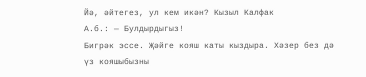Йә, әйтегез, ул кем икән? Кызыл Калфак
А.б.: — Булдырдыгыз!
Бигрәк эссе. Җәйге кояш каты кыздыра. Хәзер без дә үз кояшыбызны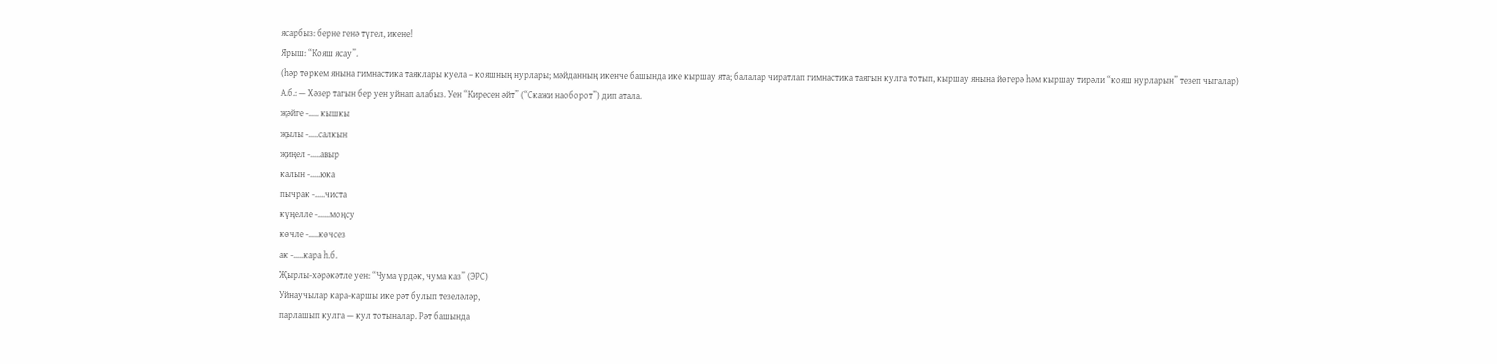ясарбыз: берне генә түгел, икене!
Ярыш: “Кояш ясау”.
(һәр төркем янына гимнастика таяклары куела – кояшның нурлары; мәйданның икенче башында ике кыршау ята; балалар чиратлап гимнастика таягын кулга тотып, кыршау янына йөгерә һәм кыршау тирәли “кояш нурларын” тезеп чыгалар)
А.б.: — Хәзер тагын бер уен уйнап алабыз. Уен “Киресен әйт” (“Скажи наоборот”) дип атала.
җәйге -….. кышкы
җылы -…..салкын
җиңел -…..авыр
калын -…..юка
пычрак -…..чиста
күңелле -……моңсу
көчле -…..көчсез
ак -…..кара һ.б.
Җырлы-хәрәкәтле уен: “Чума үрдәк, чума каз” (ЭРС)
Уйнаучылар кара-каршы ике рәт булып тезеләләр,
парлашып кулга — кул тотыналар. Рәт башында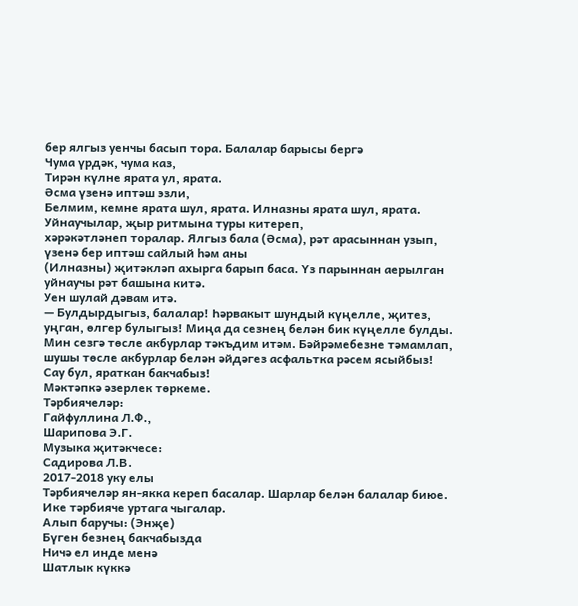бер ялгыз уенчы басып тора. Балалар барысы бергә
Чума үрдәк, чума каз,
Тирән күлне ярата ул, ярата.
Әсма үзенә иптәш эзли,
Белмим, кемне ярата шул, ярата. Илназны ярата шул, ярата.
Уйнаучылар, җыр ритмына туры китереп,
хәрәкәтләнеп торалар. Ялгыз бала (Әсма), рәт арасыннан узып, үзенә бер иптәш сайлый һәм аны
(Илназны) җитәкләп ахырга барып баса. Үз парыннан аерылган уйнаучы рәт башына китә.
Уен шулай дәвам итә.
— Булдырдыгыз, балалар! Һәрвакыт шундый күңелле, җитез, уңган, өлгер булыгыз! Миңа да сезнең белән бик күңелле булды. Мин сезгә төсле акбурлар тәкъдим итәм. Бәйрәмебезне тәмамлап, шушы төсле акбурлар белән әйдәгез асфальтка рәсем ясыйбыз!
Сау бул, яраткан бакчабыз!
Мәктәпкә әзерлек төркеме.
Тәрбиячеләр:
Гайфуллина Л.Ф.,
Шарипова Э.Г.
Музыка җитәкчесе:
Садирова Л.В.
2017-2018 уку елы
Тәрбиячеләр ян-якка кереп басалар. Шарлар белән балалар биюе. Ике тәрбияче уртага чыгалар.
Алып баручы: (Энҗе)
Бүген безнең бакчабызда
Ничә ел инде менә
Шатлык күккә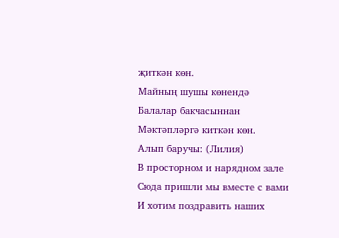җиткән көн.
Майның шушы көнендә
Балалар бакчасыннан
Мәктәпләргә киткән көн.
Алып баручы: (Лилия)
В просторном и нарядном зале
Сюда пришли мы вместе с вами
И хотим поздравить наших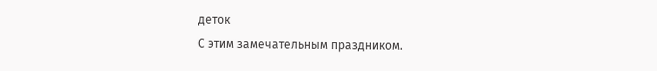деток
С этим замечательным праздником.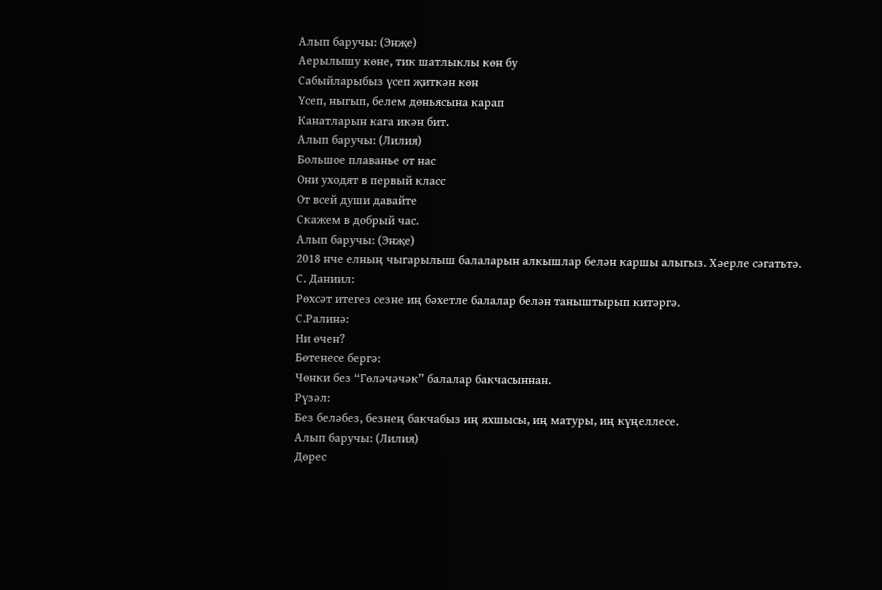Алып баручы: (Энҗе)
Аерылышу көне, тик шатлыклы көн бу
Сабыйларыбыз үсеп җиткән көн
Үсеп, ныгып, белем дөньясына карап
Канатларын кага икән бит.
Алып баручы: (Лилия)
Большое плаванье от нас
Они уходят в первый класс
От всей души давайте
Скажем в добрый час.
Алып баручы: (Энҗе)
2018 нче елның чыгарылыш балаларын алкышлар белән каршы алыгыз. Хәерле сәгатьтә.
С. Даниил:
Рөхсәт итегез сезне иң бәхетле балалар белән таныштырып китәргә.
С.Ралинә:
Ни өчен?
Бөтенесе бергә:
Чөнки без “Гөләчәчәк” балалар бакчасыннан.
Рүзәл:
Без беләбез, безнең бакчабыз иң яхшысы, иң матуры, иң күңеллесе.
Алып баручы: (Лилия)
Дөрес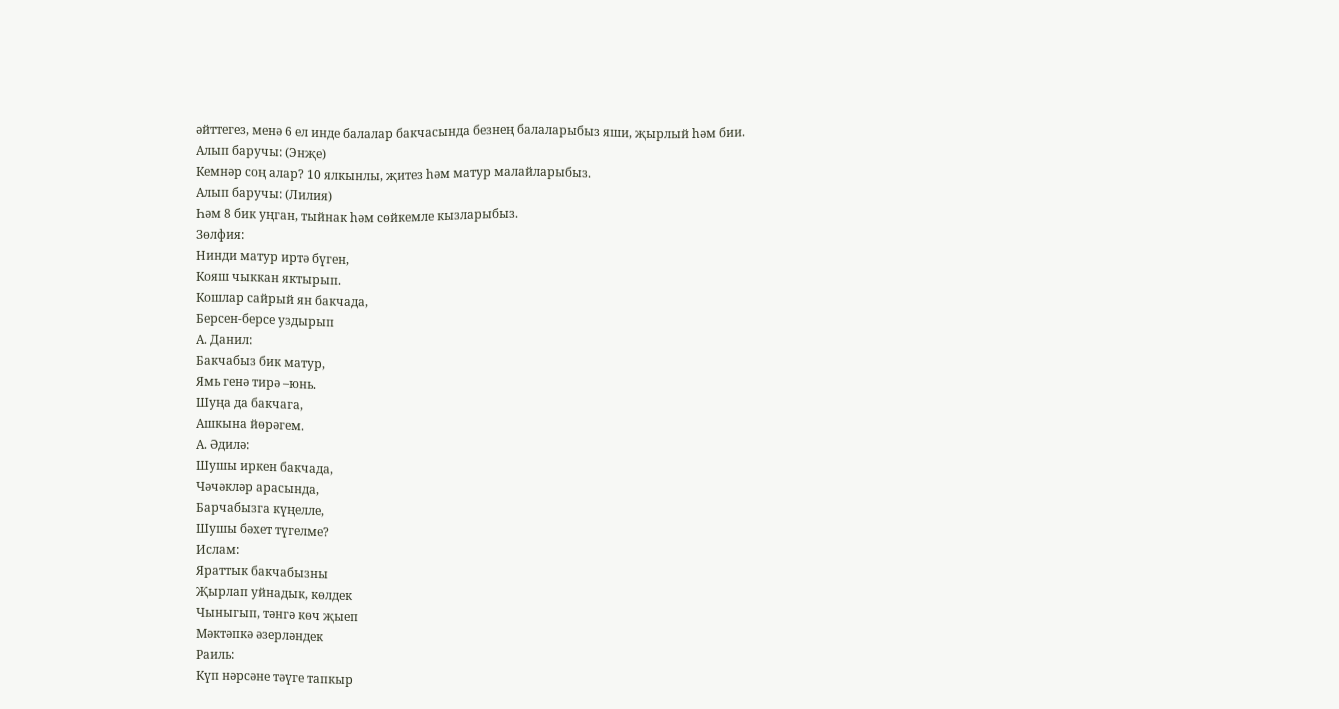әйттегез, менә 6 ел инде балалар бакчасында безнең балаларыбыз яши, җырлый һәм бии.
Алып баручы: (Энҗе)
Кемнәр соң алар? 10 ялкынлы, җитез һәм матур малайларыбыз.
Алып баручы: (Лилия)
Һәм 8 бик уңган, тыйнак һәм сөйкемле кызларыбыз.
Зөлфия:
Нинди матур иртә бүген,
Кояш чыккан яктырып.
Кошлар сайрый ян бакчада,
Берсен-берсе уздырып
А. Данил:
Бакчабыз бик матур,
Ямь генә тирә –юнь.
Шуңа да бакчага,
Ашкына йөрәгем.
А. Әдилә:
Шушы иркен бакчада,
Чәчәкләр арасында,
Барчабызга күңелле,
Шушы бәхет түгелме?
Ислам:
Яраттык бакчабызны
Җырлап уйнадык, көлдек
Чыныгып, тәнгә көч җыеп
Мәктәпкә әзерләндек
Раиль:
Күп нәрсәне тәүге тапкыр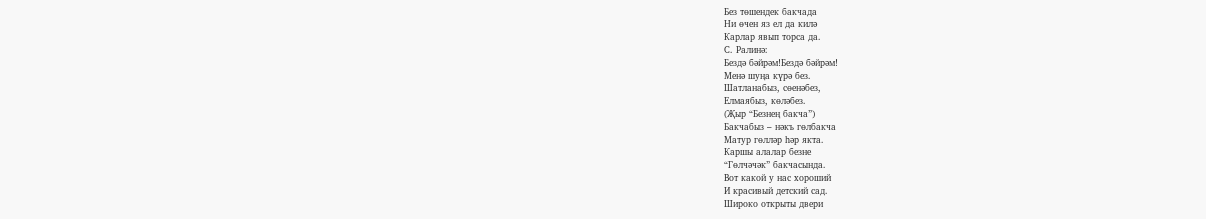Без төшендек бакчада
Ни өчен яз ел да килә
Карлар явып торса да.
С. Ралинә:
Бездә бәйрәм!Бездә бәйрәм!
Менә шуңа күрә без.
Шатланабыз, сөенәбез,
Елмаябыз, көләбез.
(Җыр “Безнең бакча”)
Бакчабыз – нәкъ гөлбакча
Матур гөлләр һәр якта.
Каршы алалар безне
“Гөлчәчәк” бакчасында.
Вот какой у нас хороший
И красивый детский сад.
Широко открыты двери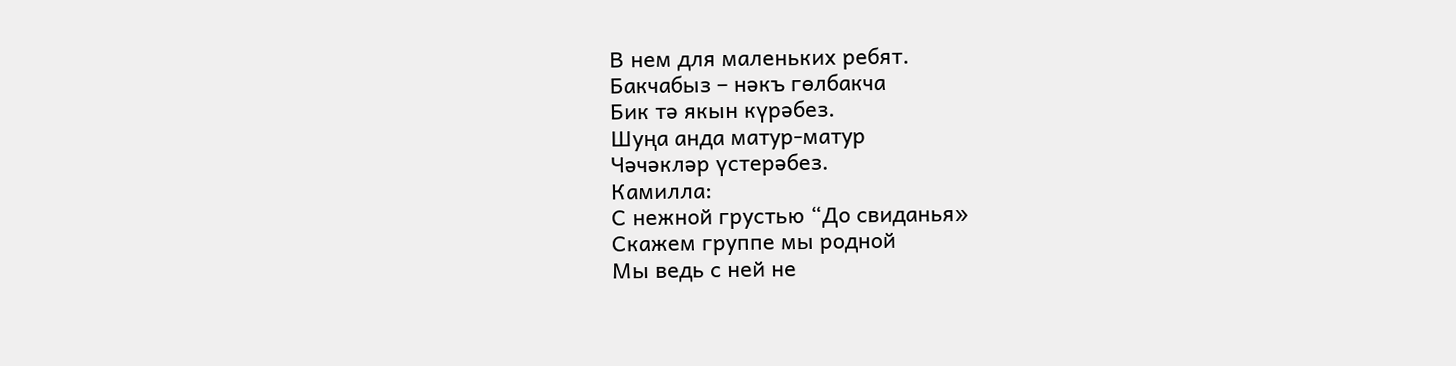В нем для маленьких ребят.
Бакчабыз – нәкъ гөлбакча
Бик тә якын күрәбез.
Шуңа анда матур-матур
Чәчәкләр үстерәбез.
Камилла:
С нежной грустью “До свиданья»
Скажем группе мы родной
Мы ведь с ней не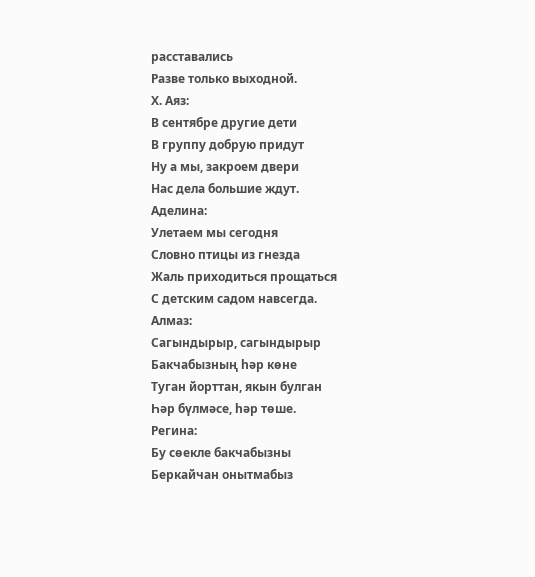расставались
Разве только выходной.
Х. Аяз:
В сентябре другие дети
В группу добрую придут
Ну а мы, закроем двери
Нас дела большие ждут.
Аделина:
Улетаем мы сегодня
Словно птицы из гнезда
Жаль приходиться прощаться
С детским садом навсегда.
Алмаз:
Сагындырыр, сагындырыр
Бакчабызның һәр көне
Туган йорттан, якын булган
Һәр бүлмәсе, һәр төше.
Регина:
Бу сөекле бакчабызны
Беркайчан онытмабыз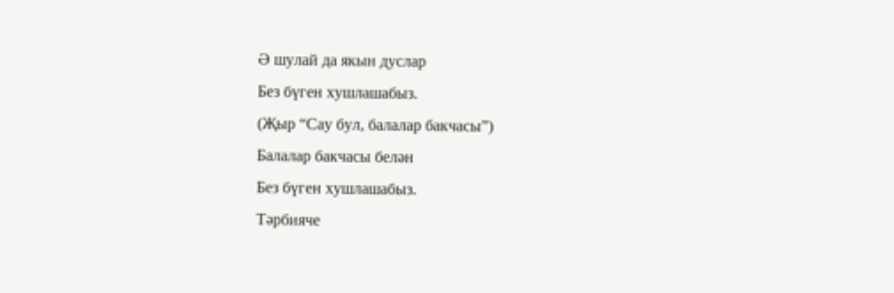Ә шулай да якын дуслар
Без бүген хушлашабыз.
(Җыр “Сау бул, балалар бакчасы”)
Балалар бакчасы белән
Без бүген хушлашабыз.
Тәрбияче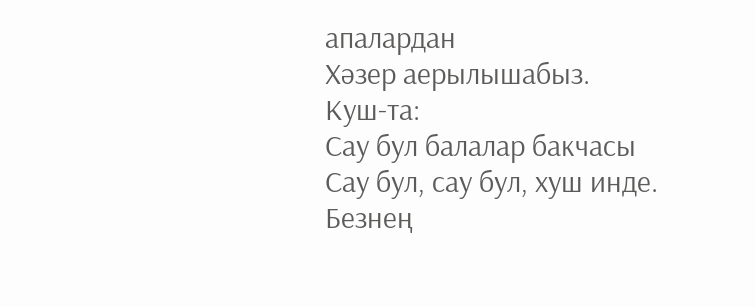апалардан
Хәзер аерылышабыз.
Куш-та:
Сау бул балалар бакчасы
Сау бул, сау бул, хуш инде.
Безнең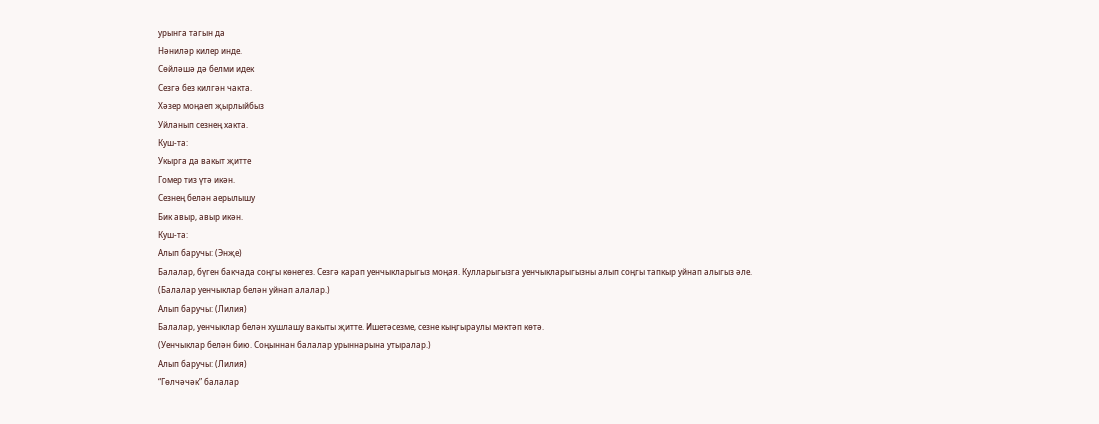урынга тагын да
Нәниләр килер инде.
Сөйләшә дә белми идек
Сезгә без килгән чакта.
Хәзер моңаеп җырлыйбыз
Уйланып сезнең хакта.
Куш-та:
Укырга да вакыт җитте
Гомер тиз үтә икән.
Сезнең белән аерылышу
Бик авыр, авыр икән.
Куш-та:
Алып баручы: (Энҗе)
Балалар, бүген бакчада соңгы көнегез. Сезгә карап уенчыкларыгыз моңая. Кулларыгызга уенчыкларыгызны алып соңгы тапкыр уйнап алыгыз әле.
(Балалар уенчыклар белән уйнап алалар.)
Алып баручы: (Лилия)
Балалар, уенчыклар белән хушлашу вакыты җитте. Ишетәсезме, сезне кыңгыраулы мәктәп көтә.
(Уенчыклар белән бию. Соңыннан балалар урыннарына утыралар.)
Алып баручы: (Лилия)
“Гөлчәчәк” балалар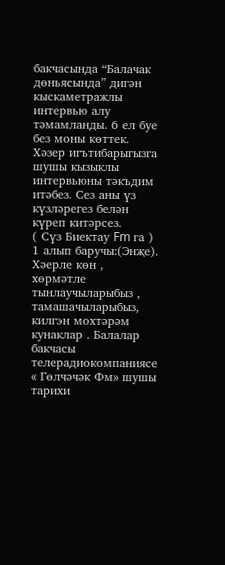бакчасында “Балачак дөньясында” дигән кыскаметражлы интервью алу тәмамланды. 6 ел буе без моны көттек. Хәзер игътибарыгызга шушы кызыклы интервьюны тәкъдим итәбез. Сез аны үз күзләрегез белән күреп китәрсез.
( Сүз Биектау Fm га )
1 алып баручы:(Энҗе). Хәерле көн , хөрмәтле тынлаучыларыбыз , тамашачыларыбыз, килгэн мохтәрәм кунаклар . Балалар бакчасы телерадиокомпаниясе « Гөлчәчәк Фм» шушы тарихи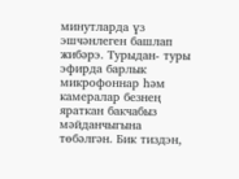минутларда үз эшчәнлеген башлап жибәрэ. Турыдан- туры эфирда барлык микрофоннар һәм камералар безнең яраткан бакчабыз мәйданчыгына төбәлгән. Бик тиздэн,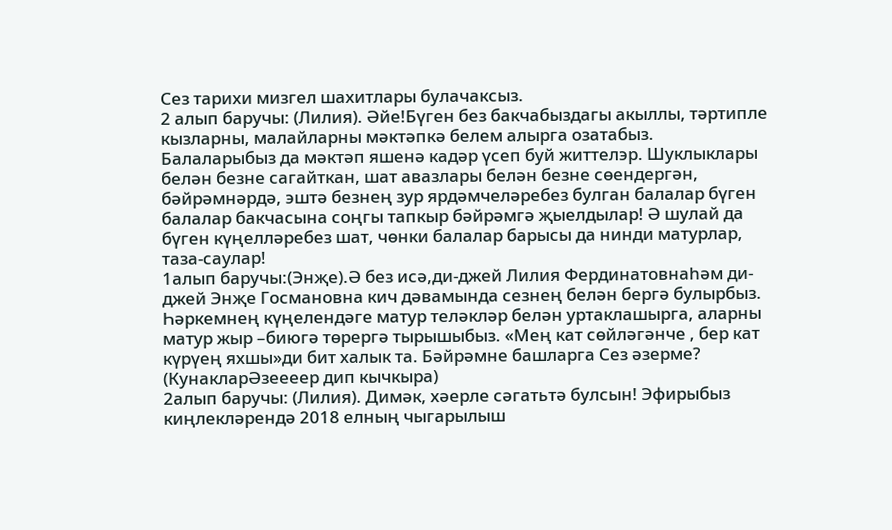Сез тарихи мизгел шахитлары булачаксыз.
2 алып баручы: (Лилия). Әйе!Бүген без бакчабыздагы акыллы, тәртипле кызларны, малайларны мәктәпкә белем алырга озатабыз. Балаларыбыз да мәктәп яшенә кадәр үсеп буй життелэр. Шуклыклары белән безне сагайткан, шат авазлары белән безне сөендергән, бәйрәмнәрдә, эштә безнең зур ярдәмчеләребез булган балалар бүген балалар бакчасына соңгы тапкыр бәйрәмгә җыелдылар! Ә шулай да бүген күңелләребез шат, чөнки балалар барысы да нинди матурлар, таза-саулар!
1алып баручы:(Энҗе).Ә без исә,ди-джей Лилия Фердинатовнаһәм ди-джей Энҗе Госмановна кич дәвамында сезнең белән бергә булырбыз. Һәркемнең күңелендәге матур теләкләр белән уртаклашырга, аларны матур жыр –биюгә төрергә тырышыбыз. «Мең кат сөйләгәнче , бер кат күрүең яхшы»ди бит халык та. Бәйрәмне башларга Сез әзерме?
(КунакларӘзеееер дип кычкыра)
2алып баручы: (Лилия). Димәк, хәерле сәгатьтә булсын! Эфирыбыз киңлекләрендә 2018 елның чыгарылыш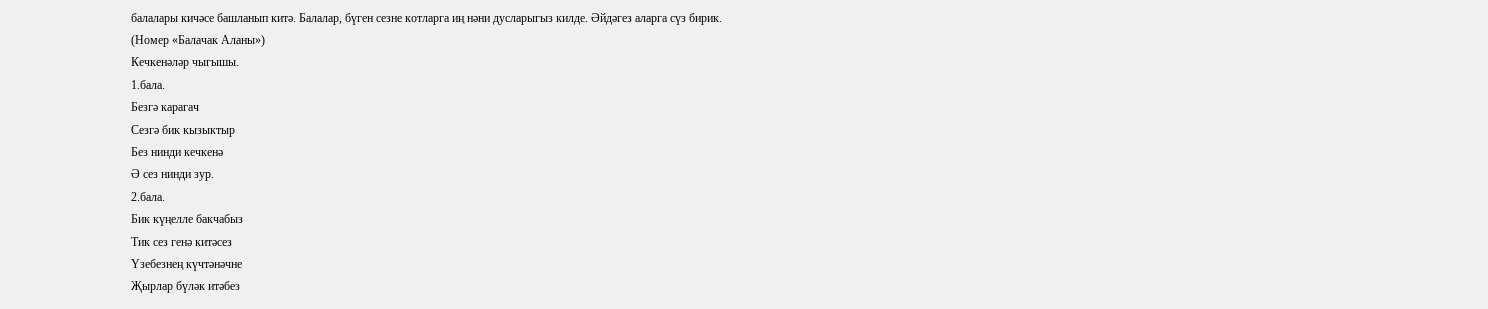балалары кичәсе башланып китә. Балалар, бүген сезне котларга иң нәни дусларыгыз килде. Әйдәгез аларга сүз бирик.
(Номер «Балачак Аланы»)
Кечкенәләр чыгышы.
1.бала.
Безгә карагач
Сезгә бик кызыктыр
Без нинди кечкенә
Ә сез нинди зур.
2.бала.
Бик күңелле бакчабыз
Тик сез генә китәсез
Үзебезнең күчтәнәчне
Җырлар бүләк итәбез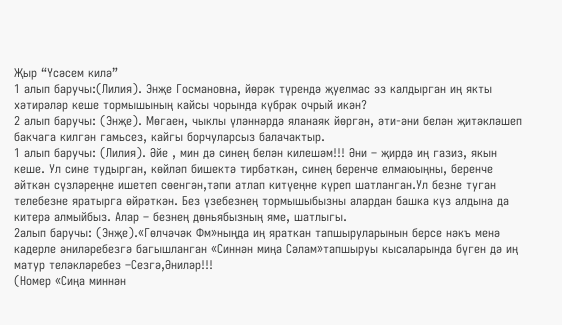Җыр “Үсәсем килә”
1 алып баручы:(Лилия). Энҗе Госмановна, йөрәк түрендә җуелмас эз калдырган иң якты хәтирәләр кеше тормышының кайсы чорында күбрәк очрый икән?
2 алып баручы: (Энҗе). Мөгаен, чыклы үләннәрдә яланаяк йөргән, әти-әни белән җитәкләшеп бакчага килгән гамьсез, кайгы борчуларсыз балачактыр.
1 алып баручы: (Лилия). Әйе , мин дә синең белән килешәм!!! Әни – җирдә иң газиз, якын кеше. Ул сине тудырган, көйләп бишектә тирбәткән, синең беренче елмаюыңны, беренче әйткән сүзләреңне ишетеп сөенгән,тәпи атлап китүеңне күреп шатланган.Ул безне туган телебезне яратырга өйрәткән. Без үзебезнең тормышыбызны алардан башка күз алдына да китерә алмыйбыз. Алар – безнең дөньябызның яме, шатлыгы.
2алып баручы: (Энҗе).«Гөлчәчәк Фм»ныңда иң яраткан тапшыруларынын берсе нәкъ менә кадерле әниләребезгә багышланган «Синнән миңа Сәлам»тапшыруы кысаларында бүген дә иң матур теләкләребез –Сезгә,Әниләр!!!
(Номер «Сиңа миннән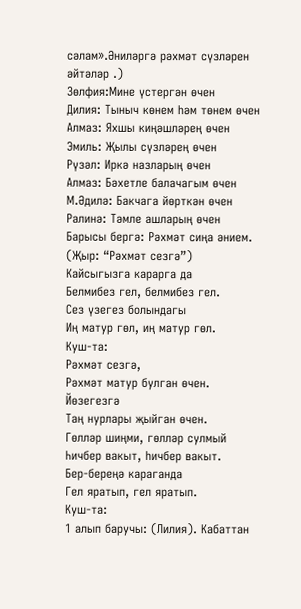сәлам».Әниләргә рәхмәт сүзләрен әйтәләр .)
Зөлфия:Мине үстергән өчен
Дилия: Тыныч көнем һәм төнем өчен
Алмаз: Яхшы киңәшләрең өчен
Эмиль: Җылы сүзләрең өчен
Рүзәл: Иркә назларың өчен
Алмаз: Бәхетле балачагым өчен
М.Әдилә: Бакчага йөрткән өчен
Ралинә: Тәмле ашларың өчен
Барысы бергә: Рәхмәт сиңа әнием.
(Җыр: “Рәхмәт сезгә”)
Кайсыгызга карарга да
Белмибез гел, белмибез гел.
Сез үзегез болындагы
Иң матур гөл, иң матур гөл.
Куш-та:
Рәхмәт сезгә,
Рәхмәт матур булган өчен.
Йөзегезгә
Таң нурлары җыйган өчен.
Гөлләр шиңми, гөлләр сулмый
Һичбер вакыт, һичбер вакыт.
Бер-береңә караганда
Гел яратып, гел яратып.
Куш-та:
1 алып баручы: (Лилия). Кабаттан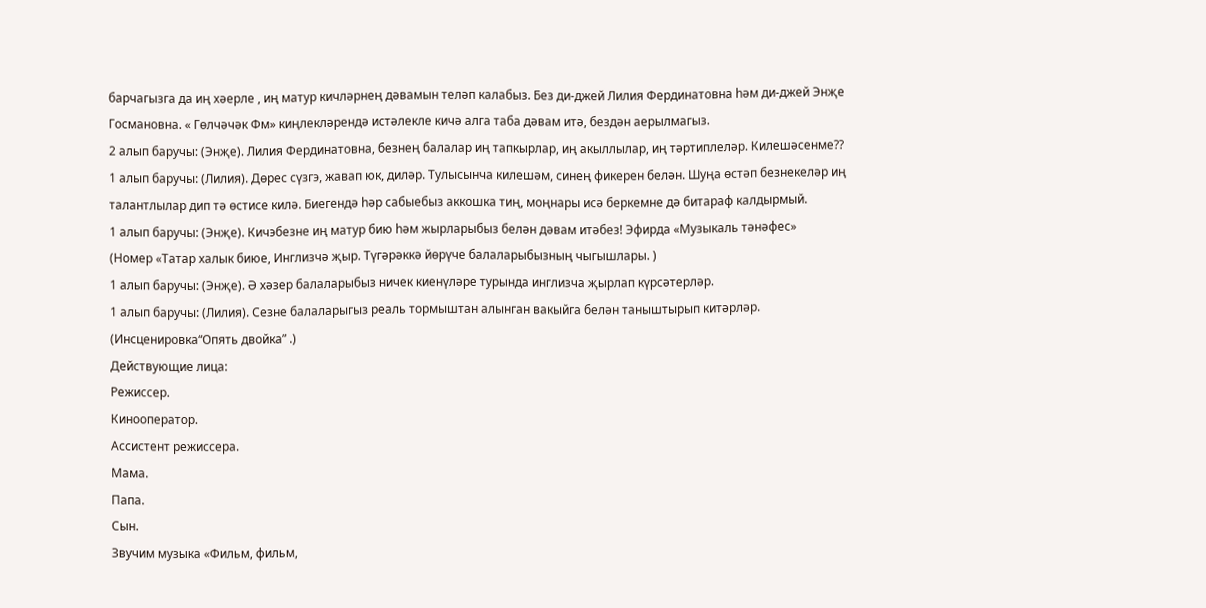барчагызга да иң хәерле , иң матур кичләрнең дәвамын теләп калабыз. Без ди-джей Лилия Фердинатовна һәм ди-джей Энҗе Госмановна. « Гөлчәчәк Фм» киңлекләрендә истәлекле кичә алга таба дәвам итә, бездән аерылмагыз.
2 алып баручы: (Энҗе). Лилия Фердинатовна, безнең балалар иң тапкырлар, иң акыллылар, иң тәртиплеләр. Килешәсенме??
1 алып баручы: (Лилия). Дөрес сүзгэ, жавап юк, диләр. Тулысынча килешәм, синең фикерен белән. Шуңа өстәп безнекеләр иң талантлылар дип тә өстисе килә. Биегендә һәр сабыебыз аккошка тиң, моңнары исә беркемне дә битараф калдырмый.
1 алып баручы: (Энҗе). Кичэбезне иң матур бию һәм жырларыбыз белән дәвам итәбез! Эфирда «Музыкаль тәнәфес»
(Номер «Татар халык биюе, Инглизчә җыр. Түгәрәккә йөрүче балаларыбызның чыгышлары. )
1 алып баручы: (Энҗе). Ә хәзер балаларыбыз ничек киенүләре турында инглизча җырлап күрсәтерләр.
1 алып баручы: (Лилия). Сезне балаларыгыз реаль тормыштан алынган вакыйга белән таныштырып китәрләр.
(Инсценировка“Опять двойка” .)
Действующие лица:
Режиссер.
Кинооператор.
Ассистент режиссера.
Мама.
Папа.
Сын.
Звучим музыка «Фильм, фильм,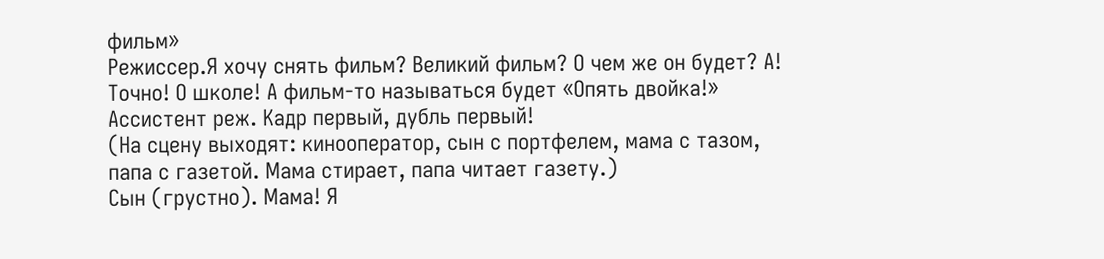фильм»
Режиссер.Я хочу снять фильм? Великий фильм? О чем же он будет? А! Точно! О школе! А фильм-то называться будет «Опять двойка!»
Ассистент реж. Кадр первый, дубль первый!
(На сцену выходят: кинооператор, сын с портфелем, мама с тазом, папа с газетой. Мама стирает, папа читает газету.)
Сын (грустно). Мама! Я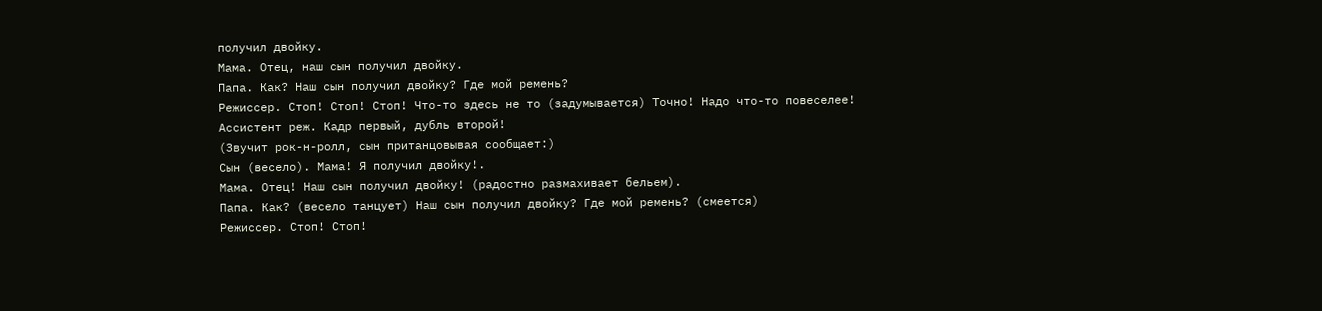получил двойку.
Мама. Отец, наш сын получил двойку.
Папа. Как? Наш сын получил двойку? Где мой ремень?
Режиссер. Стоп! Стоп! Стоп! Что-то здесь не то (задумывается) Точно! Надо что-то повеселее!
Ассистент реж. Кадр первый, дубль второй!
(Звучит рок-н-ролл, сын пританцовывая сообщает:)
Сын (весело). Мама! Я получил двойку!.
Мама. Отец! Наш сын получил двойку! (радостно размахивает бельем).
Папа. Как? (весело танцует) Наш сын получил двойку? Где мой ремень? (смеется)
Режиссер. Стоп! Стоп!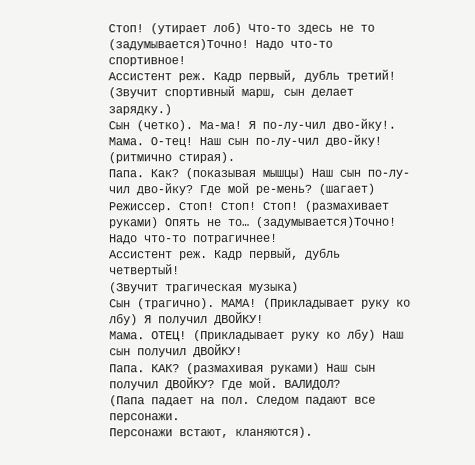Стоп! (утирает лоб) Что-то здесь не то (задумывается)Точно! Надо что-то спортивное!
Ассистент реж. Кадр первый, дубль третий!
(Звучит спортивный марш, сын делает зарядку.)
Сын (четко). Ма-ма! Я по-лу-чил дво-йку!.
Мама. О-тец! Наш сын по-лу-чил дво-йку! (ритмично стирая).
Папа. Как? (показывая мышцы) Наш сын по-лу-чил дво-йку? Где мой ре-мень? (шагает)
Режиссер. Стоп! Стоп! Стоп! (размахивает руками) Опять не то… (задумывается)Точно! Надо что-то потрагичнее!
Ассистент реж. Кадр первый, дубль четвертый!
(Звучит трагическая музыка)
Сын (трагично). МАМА! (Прикладывает руку ко лбу) Я получил ДВОЙКУ!
Мама. ОТЕЦ! (Прикладывает руку ко лбу) Наш сын получил ДВОЙКУ!
Папа. КАК? (размахивая руками) Наш сын получил ДВОЙКУ? Где мой. ВАЛИДОЛ?
(Папа падает на пол. Следом падают все персонажи.
Персонажи встают, кланяются).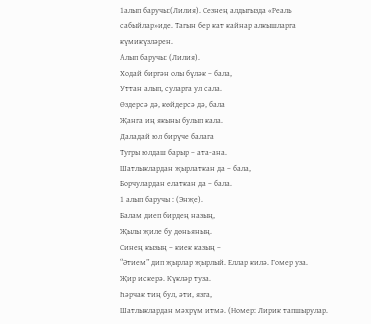1алып баручы:(Лилия). Сезнең алдыгызда «Реаль сабыйлар»иде. Тагын бер кат кайнар алкышларга күмикүзләрен.
Алып баручы: (Лилия).
Ходай биргән олы бүләк – бала,
Уттан алып, суларга ул сала.
Өздерсә дә, көйдерсә дә, бала
Җанга иң якыны булып кала.
Даладай юл бирүче балага
Тугры юлдаш барыр – ата-ана.
Шатлыклардан җырлаткан да – бала,
Борчулардан елаткан да – бала.
1 алып баручы : (Энҗе).
Балам диеп бирдең назың,
Җылы җиле бу дөньяның.
Синең кызың – киек казың –
“Әтием” дип җырлар җырлый. Еллар килә. Гомер уза.
Җир искерә. Күкләр туза.
Һәрчак тиң бул, әти, язга,
Шатлыклардан мәхрүм итмә. (Номер: Лирик тапшырулар.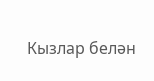Кызлар белән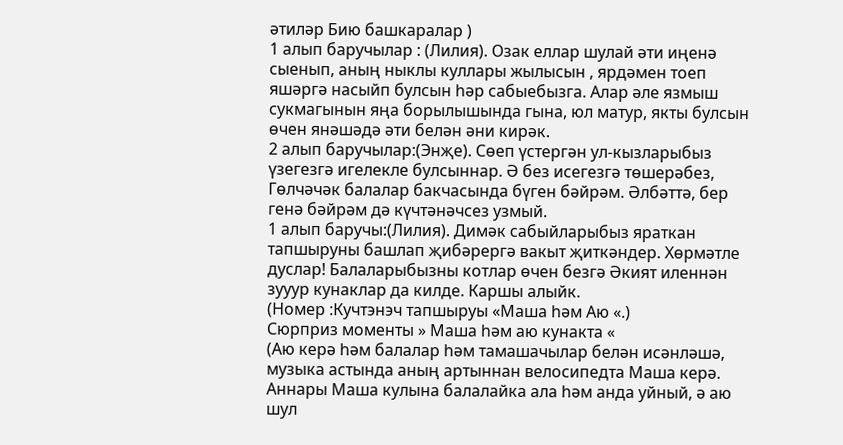әтиләр Бию башкаралар )
1 алып баручылар : (Лилия). Озак еллар шулай әти иңенә сыенып, аның ныклы куллары жылысын , ярдәмен тоеп яшәргә насыйп булсын һәр сабыебызга. Алар әле язмыш сукмагынын яңа борылышында гына, юл матур, якты булсын өчен янәшәдә әти белән әни кирәк.
2 алып баручылар:(Энҗе). Сөеп үстергән ул-кызларыбыз үзегезгә игелекле булсыннар. Ә без исегезгә төшерәбез, Гөлчәчәк балалар бакчасында бүген бәйрәм. Әлбәттә, бер генә бәйрәм дә күчтәнәчсез узмый.
1 алып баручы:(Лилия). Димәк сабыйларыбыз яраткан тапшыруны башлап җибәрергә вакыт җиткәндер. Хөрмәтле дуслар! Балаларыбызны котлар өчен безгә Әкият иленнән зууур кунаклар да килде. Каршы алыйк.
(Номер :Кучтэнэч тапшыруы «Маша һәм Аю «.)
Сюрприз моменты » Маша һәм аю кунакта «
(Аю керә һәм балалар һәм тамашачылар белән исәнләшә, музыка астында аның артыннан велосипедта Маша керә. Аннары Маша кулына балалайка ала һәм анда уйный, ә аю шул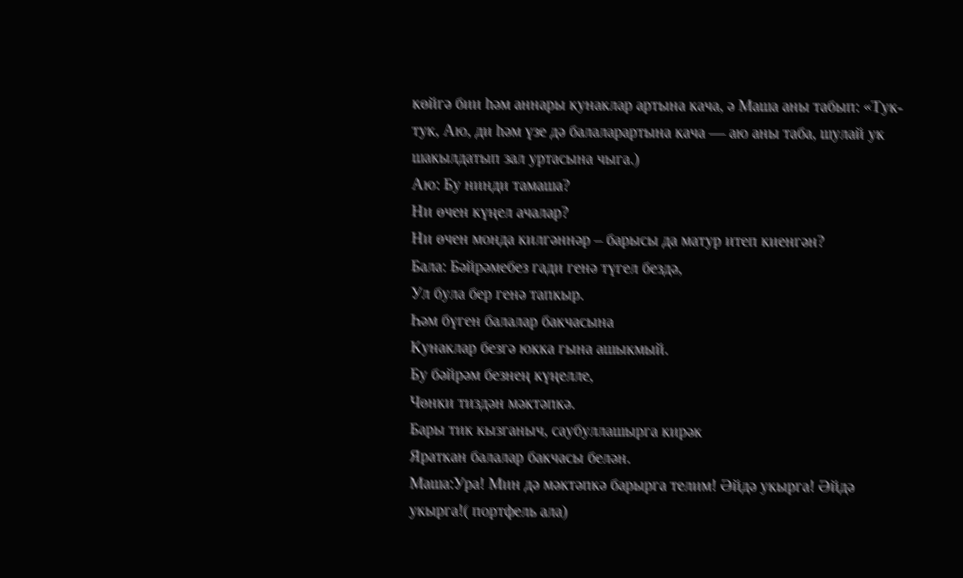көйгә бии һәм аннары кунаклар артына кача, ә Маша аны табып: «Тук-тук, Аю, ди һәм үзе дә балаларартына кача — аю аны таба, шулай ук шакылдатып зал уртасына чыга.)
Аю: Бу нинди тамаша?
Ни өчен күңел ачалар?
Ни өчен монда килгәннәр – барысы да матур итеп киенгән?
Бала: Бәйрәмебез гади генә түгел бездә,
Ул була бер генә тапкыр.
Һәм бүген балалар бакчасына
Кунаклар безгә юкка гына ашыкмый.
Бу бәйрәм безнең күңелле,
Чөнки тиздән мәктәпкә.
Бары тик кызганыч, саубуллашырга кирәк
Яраткан балалар бакчасы белән.
Маша:Ура! Мин дә мәктәпкә барырга телим! Әйдә укырга! Әйдә укырга!( портфель ала)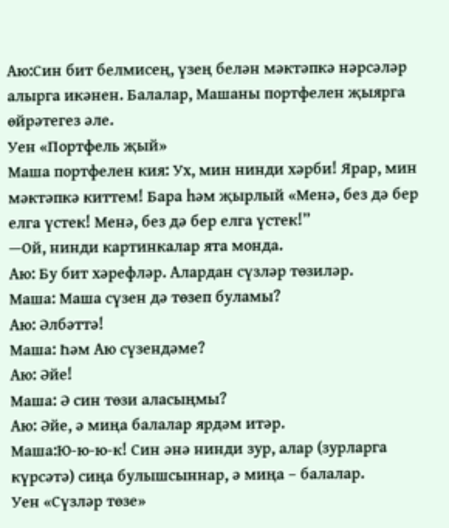Аю:Син бит белмисең, үзең белән мәктәпкә нәрсәләр алырга икәнен. Балалар, Машаны портфелен җыярга өйрәтегез әле.
Уен «Портфель җый»
Маша портфелен кия: Ух, мин нинди хәрби! Ярар, мин мәктәпкә киттем! Бара һәм җырлый «Менә, без дә бер елга үстек! Менә, без дә бер елга үстек!”
—Ой, нинди картинкалар ята монда.
Аю: Бу бит хәрефләр. Алардан сүзләр төзиләр.
Маша: Маша сүзен дә төзеп буламы?
Аю: Әлбәттә!
Маша: Һәм Аю сүзендәме?
Аю: Әйе!
Маша: Ә син төзи аласыңмы?
Аю: Әйе, ә миңа балалар ярдәм итәр.
Маша:Ю-ю-ю-к! Син әнә нинди зур, алар (зурларга күрсәтә) сиңа булышсыннар, ә миңа – балалар.
Уен «Сүзләр төзе»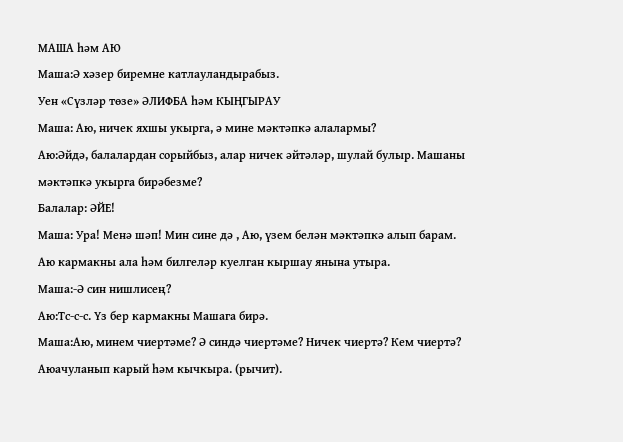МАША һәм АЮ
Маша:Ә хәзер биремне катлауландырабыз.
Уен «Сүзләр төзе» ӘЛИФБА һәм КЫҢГЫРАУ
Маша: Аю, ничек яхшы укырга, ә мине мәктәпкә алалармы?
Аю:Әйдә, балалардан сорыйбыз, алар ничек әйтәләр, шулай булыр. Машаны мәктәпкә укырга бирәбезме?
Балалар: ӘЙЕ!
Маша: Ура! Менә шәп! Мин сине дә , Аю, үзем белән мәктәпкә алып барам.
Аю кармакны ала һәм билгеләр куелган кыршау янына утыра.
Маша:-Ә син нишлисең?
Аю:Тс-с-с. Үз бер кармакны Машага бирә.
Маша:Аю, минем чиертәме? Ә синдә чиертәме? Ничек чиертә? Кем чиертә?
Аюачуланып карый һәм кычкыра. (рычит).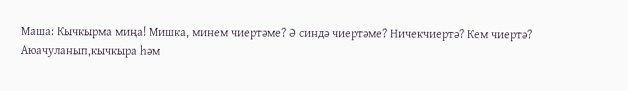Маша: Кычкырма миңа! Мишка, минем чиертәме? Ә синдә чиертәме? Ничекчиертә? Кем чиертә?
Аюачуланып,кычкыра һәм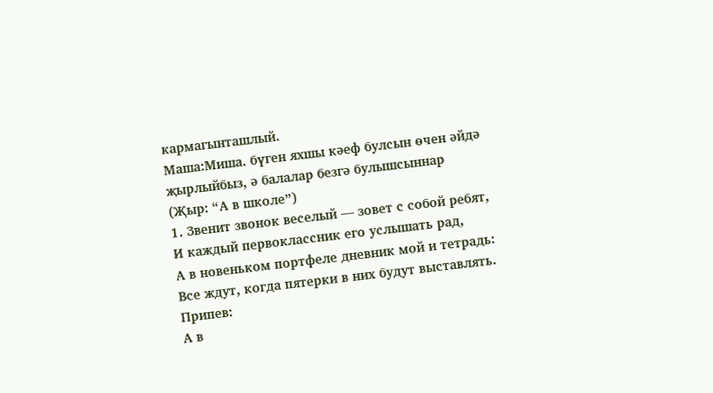кармагынташлый.
Маша:Миша. бүген яхшы кәеф булсын өчен әйдә җырлыйбыз, ә балалар безгә булышсыннар
(Җыр: “А в школе”)
1. Звенит звонок веселый — зовет с собой ребят,
И каждый первоклассник его услышать рад,
А в новеньком портфеле дневник мой и тетрадь:
Все ждут, когда пятерки в них будут выставлять.
Припев:
А в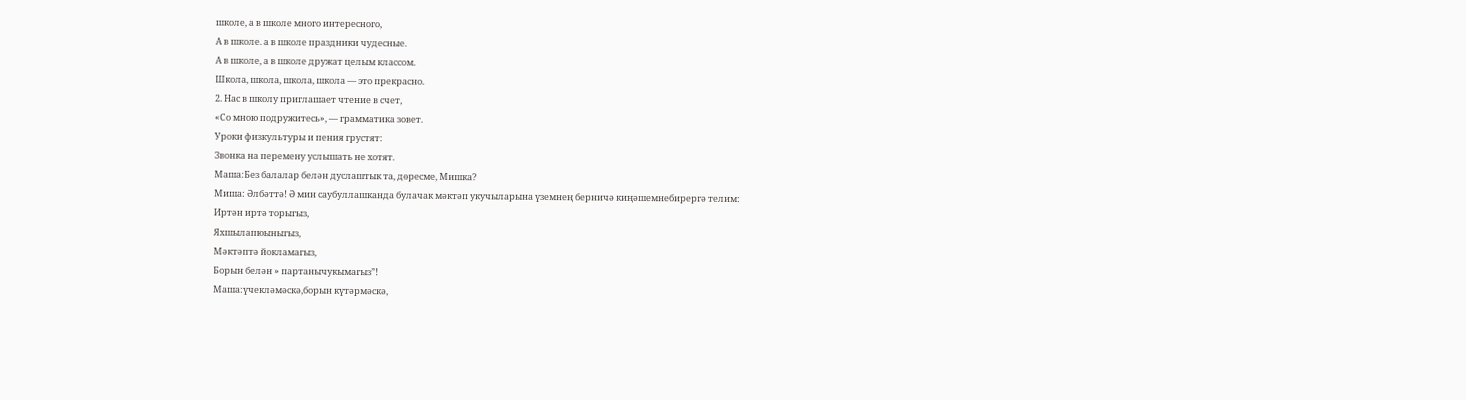школе, а в школе много интересного,
А в школе. а в школе праздники чудесные.
А в школе, а в школе дружат целым классом.
Школа, школа, школа, школа — это прекрасно.
2. Нас в школу приглашает чтение в счет,
«Со мною подружитесь», — грамматика зовет.
Уроки физкультуры и пения грустят:
Звонка на перемену услышать не хотят.
Маша:Без балалар белән дуслаштык та, дөресме, Мишка?
Миша: Әлбәттә! Ә мин саубуллашканда булачак мәктәп укучыларына үземнең берничә киңәшемнебирергә телим:
Иртән иртә торыгыз,
Яхшылапюыныгыз,
Мәктәптә йокламагыз,
Борын белән » партанычукымагыз”!
Маша:үчекләмәскә,борын күтәрмәскә,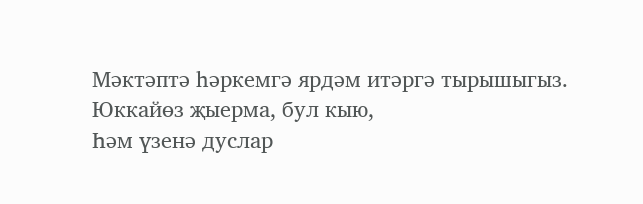Мәктәптә һәркемгә ярдәм итәргә тырышыгыз.
Юккайөз җыерма, бул кыю,
Һәм үзенә дуслар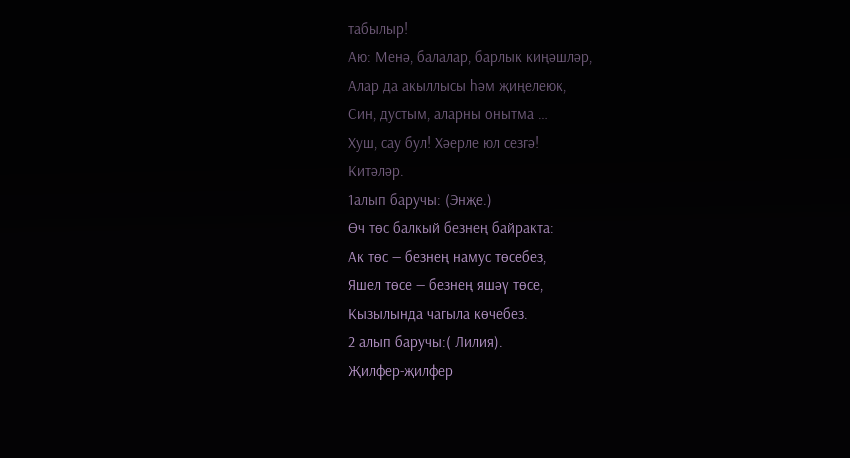табылыр!
Аю: Менә, балалар, барлык киңәшләр,
Алар да акыллысы һәм җиңелеюк,
Син, дустым, аларны онытма …
Хуш, сау бул! Хәерле юл сезгә!
Китәләр.
1алып баручы: (Энҗе.)
Өч төс балкый безнең байракта:
Ак төс — безнең намус төсебез,
Яшел төсе — безнең яшәү төсе,
Кызылында чагыла көчебез.
2 алып баручы:( Лилия).
Җилфер-җилфер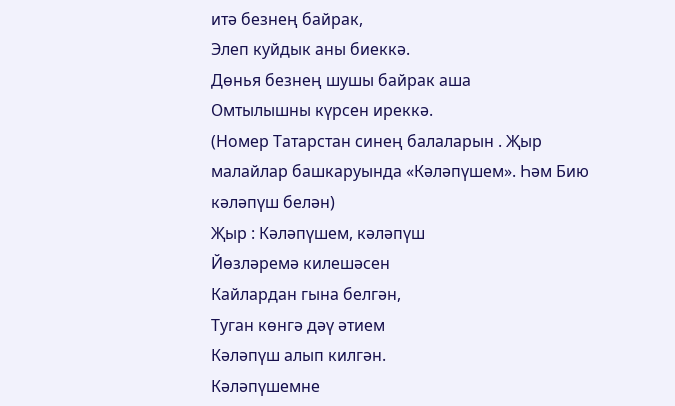итә безнең байрак,
Элеп куйдык аны биеккә.
Дөнья безнең шушы байрак аша
Омтылышны күрсен иреккә.
(Номер Татарстан синең балаларын . Җыр малайлар башкаруында «Кәләпүшем». Һәм Бию кәләпүш белән)
Җыр : Кәләпүшем, кәләпүш
Йөзләремә килешәсен
Кайлардан гына белгән,
Туган көнгә дәү әтием
Кәләпүш алып килгән.
Кәләпүшемне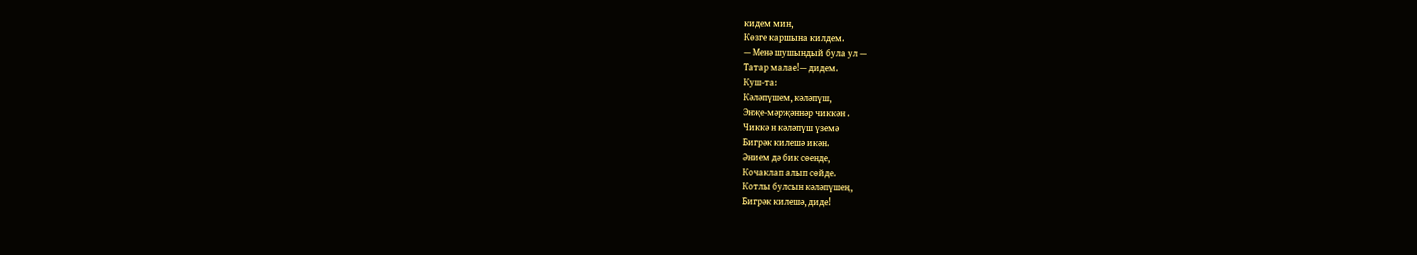кидем мин,
Көзге каршына килдем.
— Менә шушындый була ул —
Татар малае!— дидем.
Куш-та:
Кәләпүшем, кәләпүш,
Энҗе-мәрҗәннәр чиккән .
Чиккә н кәләпүш үземә
Бигрәк килешә икән.
Әнием дә бик сөенде,
Кочаклап алып сөйде.
Котлы булсын кәләпүшең,
Бигрәк килешә, диде!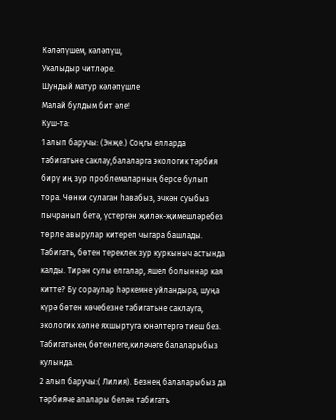Кәләпүшем, кәләпүш,
Укалыдыр читләре.
Шундый матур кәләпүшле
Малай булдым бит әле!
Куш-та:
1 алып баручы: (Энҗе.) Соңгы елларда табигатьне саклау,балаларга экологик тәрбия бирү иң зур проблемаларның берсе булып тора. Чөнки сулаган hавабыз, эчкән суыбыз пычранып бетә, үстергән җиләк-җимешләребез төрле авырулар китереп чыгара башлады. Табигать, бөтен тереклек зур куркыныч астында калды. Тирән сулы елгалар, яшел болыннар кая китте? Бу сораулар hәркемне уйландыра, шуңа күрә бөтен көчебезне табигатьне саклауга, экологик хәлне яхшыртуга юнәлтергә тиеш без. Табигатьнең бөтенлеге,киләчәге балаларыбыз кулында.
2 алып баручы:( Лилия). Безнең балаларыбыз да тәрбияче апалары белән табигать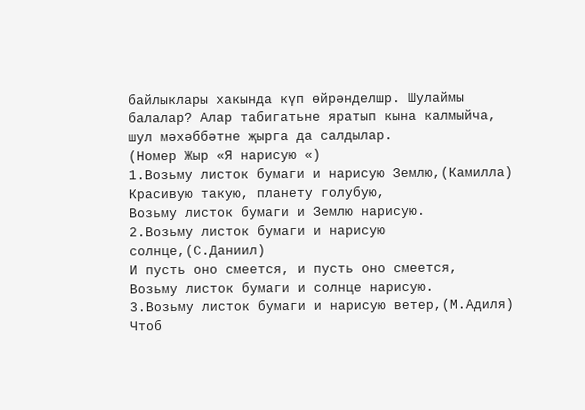байлыклары хакында күп өйрәнделшр. Шулаймы балалар? Алар табигатьне яратып кына калмыйча, шул мәхәббәтне җырга да салдылар.
(Номер Жыр «Я нарисую «)
1.Возьму листок бумаги и нарисую Землю,(Камилла)
Красивую такую, планету голубую,
Возьму листок бумаги и Землю нарисую.
2.Возьму листок бумаги и нарисую солнце,(С.Даниил)
И пусть оно смеется, и пусть оно смеется,
Возьму листок бумаги и солнце нарисую.
3.Возьму листок бумаги и нарисую ветер,(М.Адиля)
Чтоб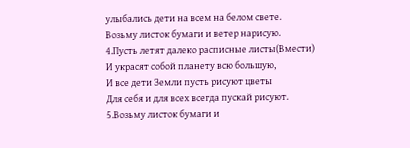улыбались дети на всем на белом свете.
Возьму листок бумаги и ветер нарисую.
4.Пусть летят далеко расписные листы(Вмести)
И украсят собой планету всю большую,
И все дети Земли пусть рисуют цветы
Для себя и для всех всегда пускай рисуют.
5.Возьму листок бумаги и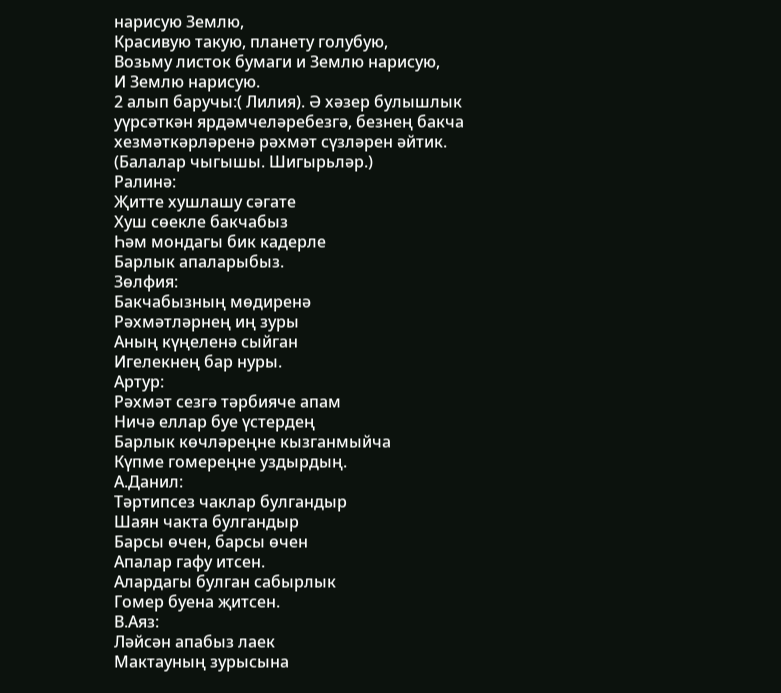нарисую Землю,
Красивую такую, планету голубую,
Возьму листок бумаги и Землю нарисую,
И Землю нарисую.
2 алып баручы:( Лилия). Ә хәзер булышлык уүрсәткән ярдәмчеләребезгә, безнең бакча хезмәткәрләренә рәхмәт сүзләрен әйтик.
(Балалар чыгышы. Шигырьләр.)
Ралинә:
Җитте хушлашу сәгате
Хуш сөекле бакчабыз
Һәм мондагы бик кадерле
Барлык апаларыбыз.
Зөлфия:
Бакчабызның мөдиренә
Рәхмәтләрнең иң зуры
Аның күңеленә сыйган
Игелекнең бар нуры.
Артур:
Рәхмәт сезгә тәрбияче апам
Ничә еллар буе үстердең
Барлык көчләреңне кызганмыйча
Күпме гомереңне уздырдың.
А.Данил:
Тәртипсез чаклар булгандыр
Шаян чакта булгандыр
Барсы өчен, барсы өчен
Апалар гафу итсен.
Алардагы булган сабырлык
Гомер буена җитсен.
В.Аяз:
Ләйсән апабыз лаек
Мактауның зурысына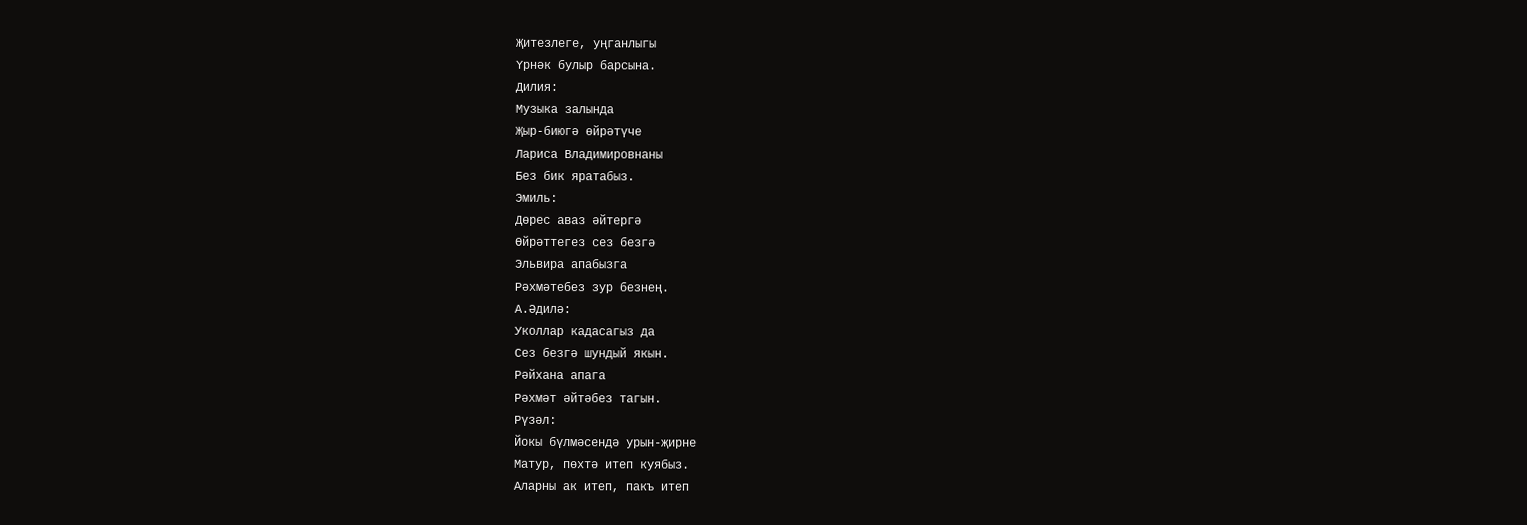Җитезлеге, уңганлыгы
Үрнәк булыр барсына.
Дилия:
Музыка залында
Җыр-биюгә өйрәтүче
Лариса Владимировнаны
Без бик яратабыз.
Эмиль:
Дөрес аваз әйтергә
Өйрәттегез сез безгә
Эльвира апабызга
Рәхмәтебез зур безнең.
А.Әдилә:
Уколлар кадасагыз да
Сез безгә шундый якын.
Рәйхана апага
Рәхмәт әйтәбез тагын.
Рүзәл:
Йокы бүлмәсендә урын-җирне
Матур, пөхтә итеп куябыз.
Аларны ак итеп, пакъ итеп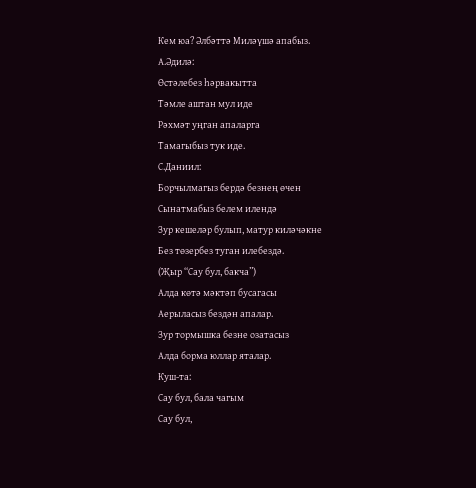Кем юа? Әлбәттә Миләүшә апабыз.
А.Әдилә:
Өстәлебез һәрвакытта
Тәмле аштан мул иде
Рәхмәт уңган апаларга
Тамагыбыз тук иде.
С.Даниил:
Борчылмагыз бердә безнең өчен
Сынатмабыз белем илендә
Зур кешеләр булып, матур киләчәкне
Без төзербез туган илебездә.
(Җыр “Сау бул, бакча”)
Алда көтә мәктәп бусагасы
Аерыласыз бездән апалар.
Зур тормышка безне озатасыз
Алда борма юллар яталар.
Куш-та:
Сау бул, бала чагым
Сау бул,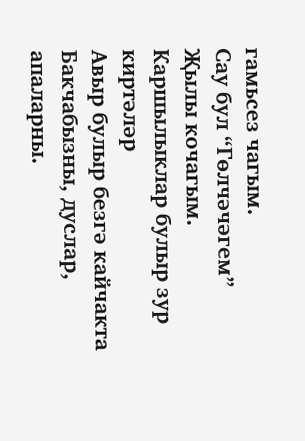гамьсез чагым.
Сау бул “Гөлчәчәгем”
Җылы кочагым.
Каршылыклар булыр зур киртәләр
Авыр булыр безгә кайчакта
Бакчабызны, дуслар, апаларны.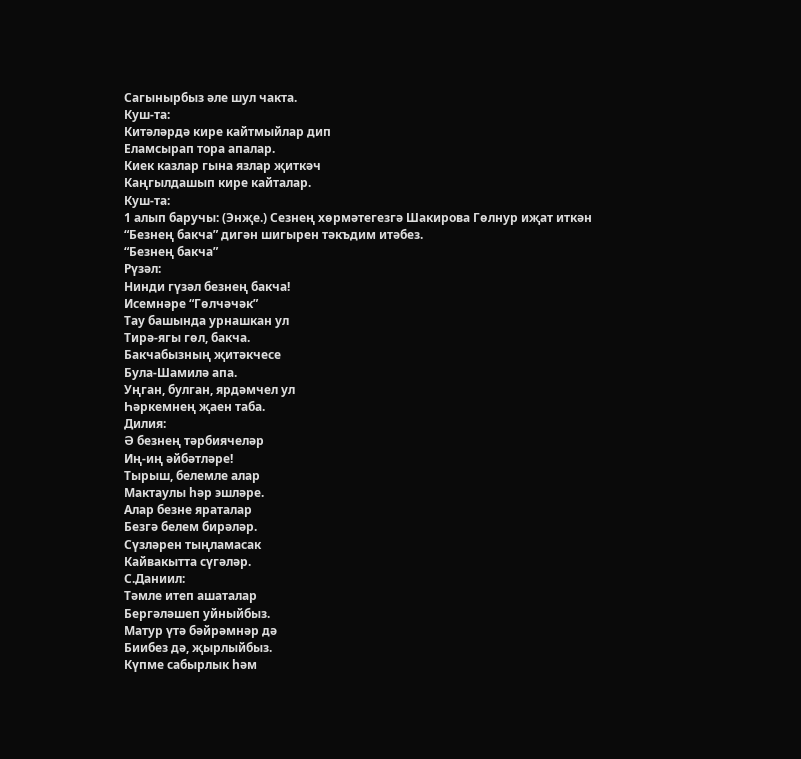Сагынырбыз әле шул чакта.
Куш-та:
Китәләрдә кире кайтмыйлар дип
Еламсырап тора апалар.
Киек казлар гына язлар җиткәч
Каңгылдашып кире кайталар.
Куш-та:
1 алып баручы: (Энҗе.) Сезнең хөрмәтегезгә Шакирова Гөлнур иҗат иткән “Безнең бакча” дигән шигырен тәкъдим итәбез.
“Безнең бакча”
Рүзәл:
Нинди гүзәл безнең бакча!
Исемнәре “Гөлчәчәк”
Тау башында урнашкан ул
Тирә-ягы гөл, бакча.
Бакчабызның җитәкчесе
Була-Шамилә апа.
Уңган, булган, ярдәмчел ул
Һәркемнең җаен таба.
Дилия:
Ә безнең тәрбиячеләр
Иң-иң әйбәтләре!
Тырыш, белемле алар
Мактаулы һәр эшләре.
Алар безне яраталар
Безгә белем бирәләр.
Сүзләрен тыңламасак
Кайвакытта сүгәләр.
С.Даниил:
Тәмле итеп ашаталар
Бергәләшеп уйныйбыз.
Матур үтә бәйрәмнәр дә
Биибез дә, җырлыйбыз.
Күпме сабырлык һәм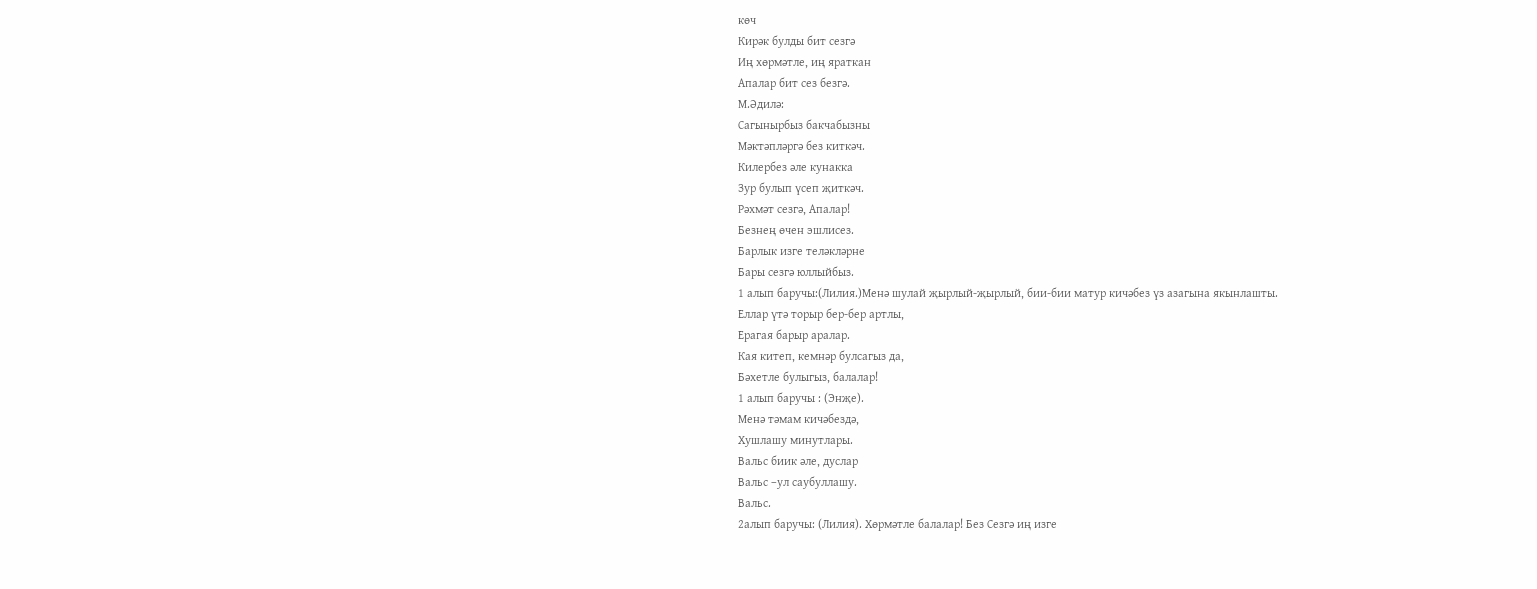көч
Кирәк булды бит сезгә
Иң хөрмәтле, иң яраткан
Апалар бит сез безгә.
М.Әдилә:
Сагынырбыз бакчабызны
Мәктәпләргә без киткәч.
Килербез әле кунакка
Зур булып үсеп җиткәч.
Рәхмәт сезгә, Апалар!
Безнең өчен эшлисез.
Барлык изге теләкләрне
Бары сезгә юллыйбыз.
1 алып баручы:(Лилия.)Менә шулай җырлый-җырлый, бии-бии матур кичәбез үз азагына якынлашты.
Еллар үтә торыр бер-бер артлы,
Ерагая барыр аралар.
Кая китеп, кемнәр булсагыз да,
Бәхетле булыгыз, балалар!
1 алып баручы : (Энҗе).
Менә тәмам кичәбездә,
Хушлашу минутлары.
Вальс биик әле, дуслар
Вальс –ул саубуллашу.
Вальс.
2алып баручы: (Лилия). Хөрмәтле балалар! Без Сезгә иң изге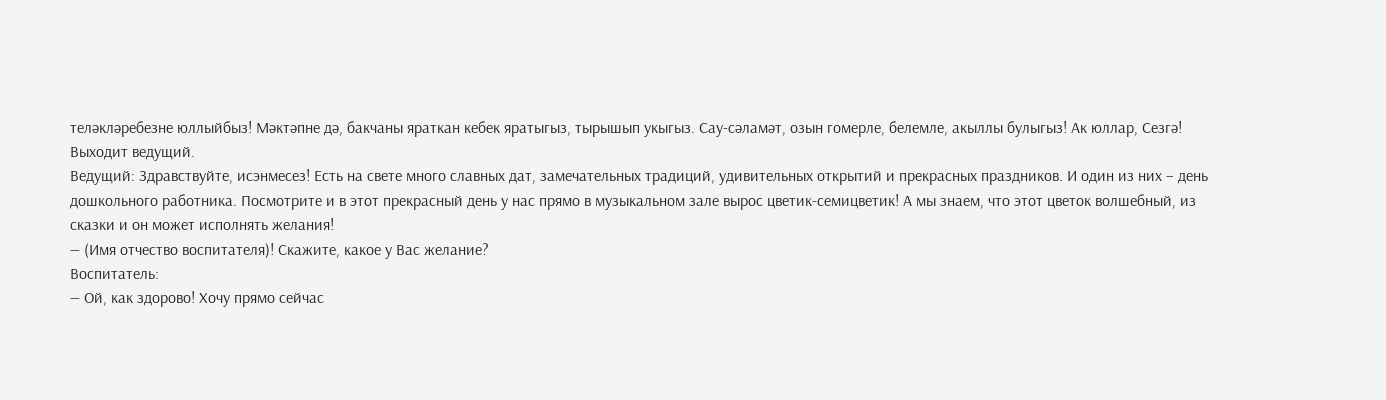теләкләребезне юллыйбыз! Мәктәпне дә, бакчаны яраткан кебек яратыгыз, тырышып укыгыз. Сау-сәламәт, озын гомерле, белемле, акыллы булыгыз! Ак юллар, Сезгә!
Выходит ведущий.
Ведущий: Здравствуйте, исэнмесез! Есть на свете много славных дат, замечательных традиций, удивительных открытий и прекрасных праздников. И один из них – день дошкольного работника. Посмотрите и в этот прекрасный день у нас прямо в музыкальном зале вырос цветик-семицветик! А мы знаем, что этот цветок волшебный, из сказки и он может исполнять желания!
— (Имя отчество воспитателя)! Скажите, какое у Вас желание?
Воспитатель:
— Ой, как здорово! Хочу прямо сейчас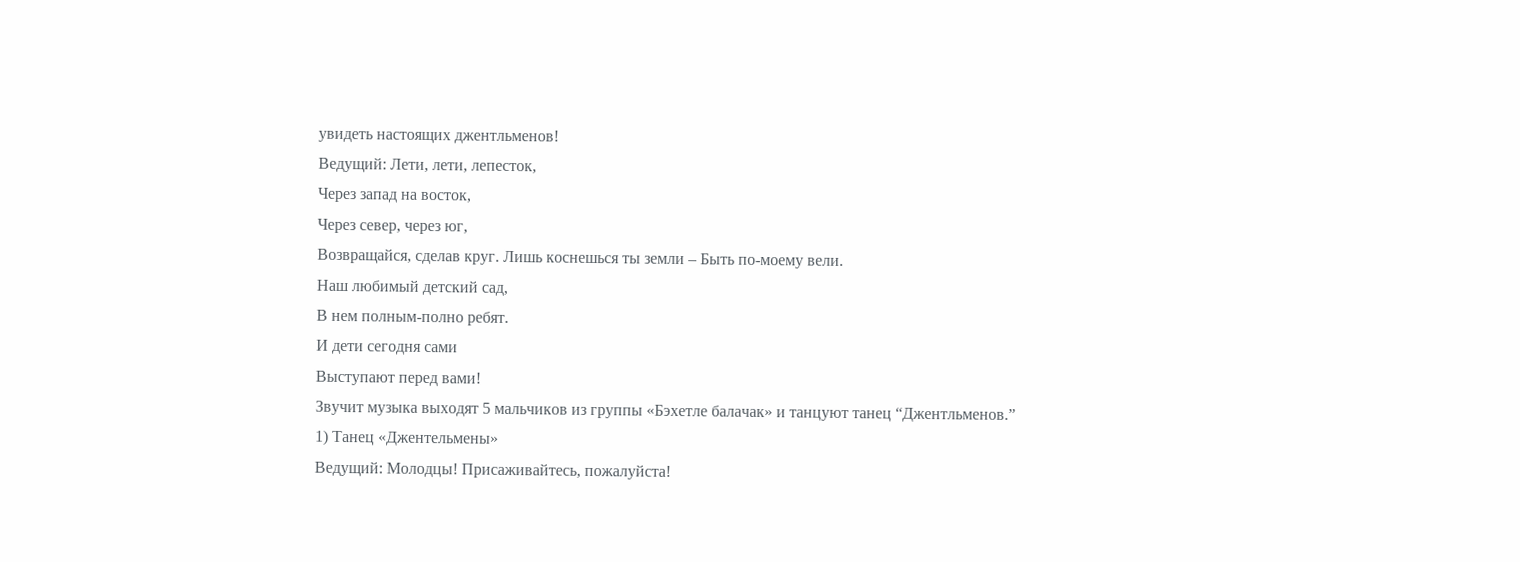увидеть настоящих джентльменов!
Ведущий: Лети, лети, лепесток,
Через запад на восток,
Через север, через юг,
Возвращайся, сделав круг. Лишь коснешься ты земли – Быть по-моему вели.
Наш любимый детский сад,
В нем полным-полно ребят.
И дети сегодня сами
Выступают перед вами!
Звучит музыка выходят 5 мальчиков из группы «Бэхетле балачак» и танцуют танец “Джентльменов.”
1) Танец «Джентельмены»
Ведущий: Молодцы! Присаживайтесь, пожалуйста!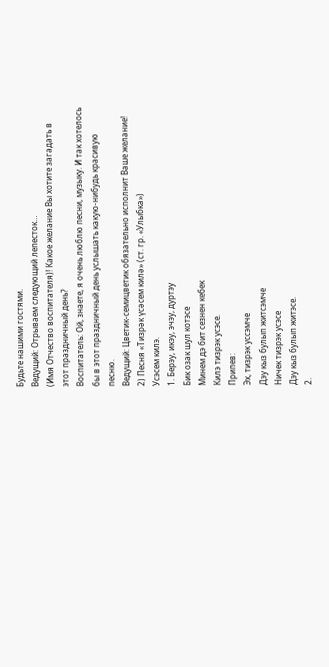Будьте нашими гостями.
Ведущий: Отрываем следующий лепесток…
(Имя Отчество воспитателя)! Какое желание Вы хотите загадать в этот праздничный день?
Воспитатель: Ой, знаете, я очень люблю песни, музыку. И так хотелось бы в этот праздничный день услышать какую-нибудь красивую песню.
Ведущий: Цветик-семицветик обязательно исполнит Ваше желание!
2) Песня «Тизрәк үсәсем килә» (ст. гр. «Улыбка»)
Усэсем килэ.
1. Берэу, икэу, эчэу, дуртэу
Бик озак шул котэсе
Минем дэ бит сезнен кебек
Килэ тизрэк усэсе.
Припев:
Эх, тизрэк уссэмче
Дэу кыз булып житсэмче
Ничек тизрэк усэсе
Дэу кыз булып житэсе.
2.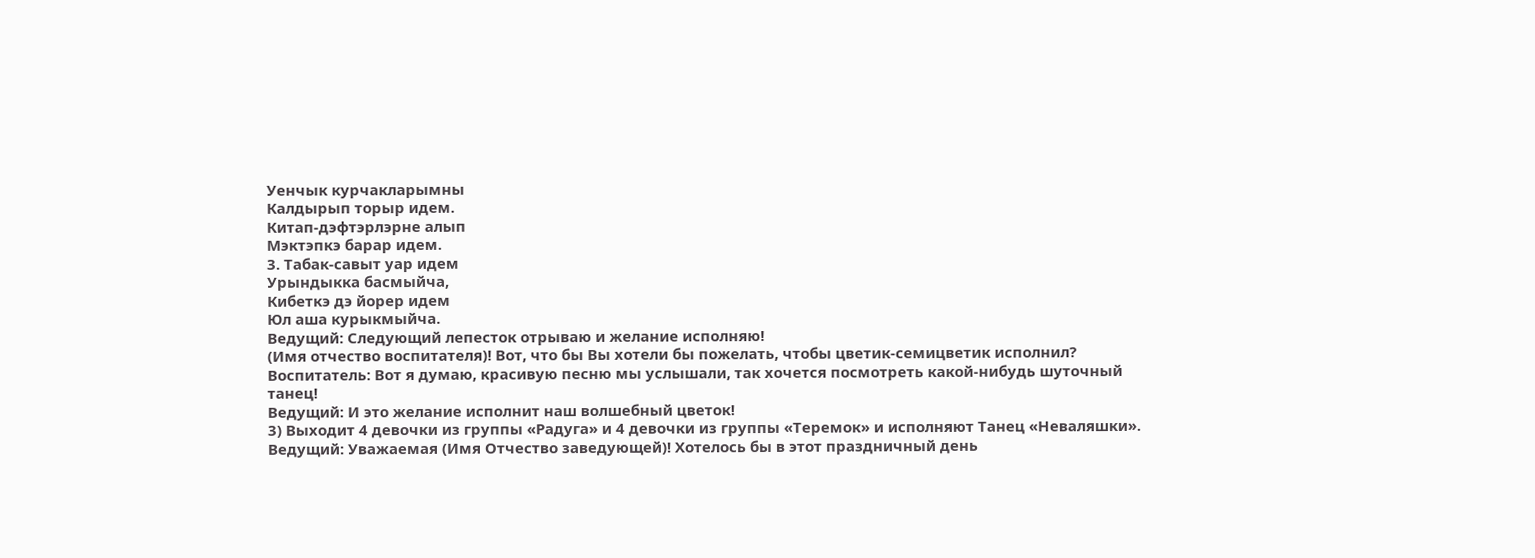Уенчык курчакларымны
Калдырып торыр идем.
Китап-дэфтэрлэрне алып
Мэктэпкэ барар идем.
3. Табак-савыт уар идем
Урындыкка басмыйча,
Кибеткэ дэ йорер идем
Юл аша курыкмыйча.
Ведущий: Следующий лепесток отрываю и желание исполняю!
(Имя отчество воспитателя)! Вот, что бы Вы хотели бы пожелать, чтобы цветик-семицветик исполнил?
Воспитатель: Вот я думаю, красивую песню мы услышали, так хочется посмотреть какой-нибудь шуточный танец!
Ведущий: И это желание исполнит наш волшебный цветок!
3) Выходит 4 девочки из группы «Радуга» и 4 девочки из группы «Теремок» и исполняют Танец «Неваляшки».
Ведущий: Уважаемая (Имя Отчество заведующей)! Хотелось бы в этот праздничный день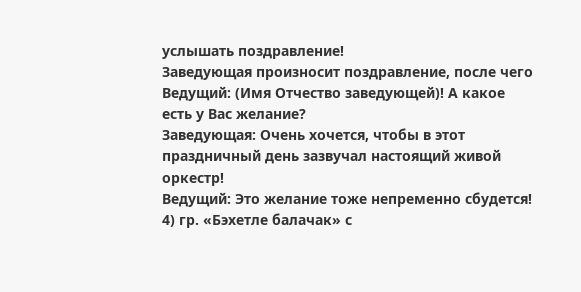услышать поздравление!
Заведующая произносит поздравление, после чего
Ведущий: (Имя Отчество заведующей)! А какое есть у Вас желание?
Заведующая: Очень хочется, чтобы в этот праздничный день зазвучал настоящий живой оркестр!
Ведущий: Это желание тоже непременно сбудется!
4) гр. «Бэхетле балачак» с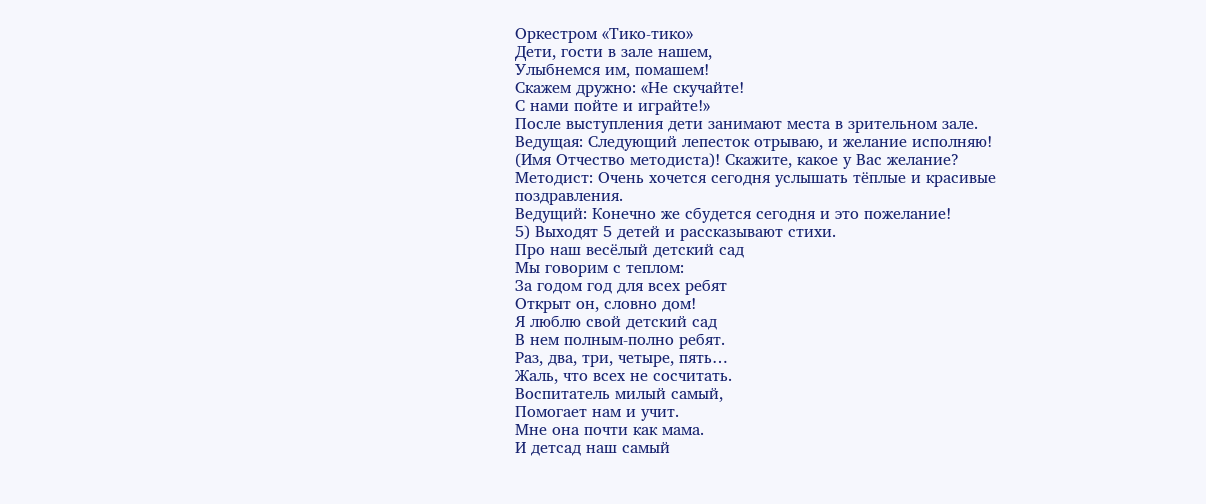Оркестром «Тико-тико»
Дети, гости в зале нашем,
Улыбнемся им, помашем!
Скажем дружно: «Не скучайте!
С нами пойте и играйте!»
После выступления дети занимают места в зрительном зале.
Ведущая: Следующий лепесток отрываю, и желание исполняю!
(Имя Отчество методиста)! Скажите, какое у Вас желание?
Методист: Очень хочется сегодня услышать тёплые и красивые поздравления.
Ведущий: Конечно же сбудется сегодня и это пожелание!
5) Выходят 5 детей и рассказывают стихи.
Про наш весёлый детский сад
Мы говорим с теплом:
За годом год для всех ребят
Открыт он, словно дом!
Я люблю свой детский сад
В нем полным-полно ребят.
Раз, два, три, четыре, пять…
Жаль, что всех не сосчитать.
Воспитатель милый самый,
Помогает нам и учит.
Мне она почти как мама.
И детсад наш самый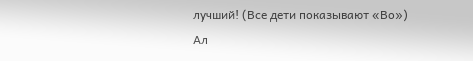лучший! (Все дети показывают «Во»)
Ал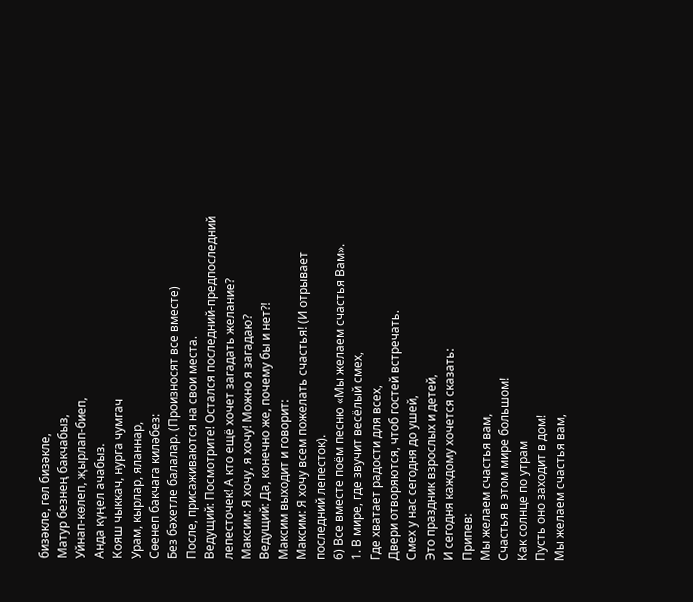бизәкле, гөл бизәкле,
Матур безнең бакчабыз,
Уйнап-көлеп, җырлап-биеп,
Анда күңел ачабыз.
Кояш чыккач, нурга чумгач
Урам, кырлар, яланнар,
Сөенеп бакчага киләбез:
Без бәхетле балалар. (Произносят все вместе)
После, присаживаются на свои места.
Ведущий: Посмотрите! Остался последний-предпоследний лепесточек! А кто ещё хочет загадать желание?
Максим: Я хочу, я хочу! Можно я загадаю?
Ведущий: Да, конечно же, почему бы и нет?!
Максим выходит и говорит:
Максим: Я хочу всем пожелать счастья! (И отрывает последний лепесток).
6) Все вместе поём песню «Мы желаем счастья Вам».
1. В мире, где звучит весёлый смех,
Где хватает радости для всех,
Двери отворяются, чтоб гостей встречать.
Смех у нас сегодня до ушей,
Это праздник взрослых и детей,
И сегодня каждому хочется сказать:
Припев:
Мы желаем счастья вам,
Счастья в этом мире большом!
Как солнце по утрам
Пусть оно заходит в дом!
Мы желаем счастья вам,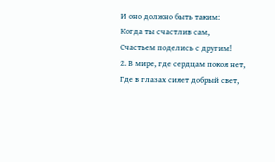И оно должно быть таким:
Когда ты счастлив сам,
Счастьем поделись с другим!
2. В мире, где сердцам покоя нет,
Где в глазах сияет добрый свет,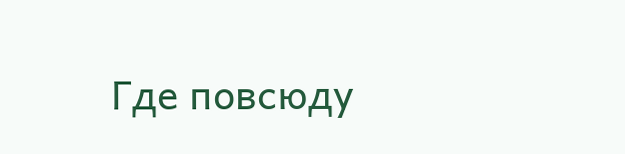Где повсюду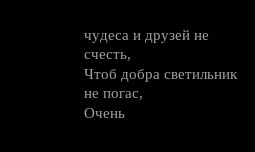чудеса и друзей не счесть,
Чтоб добра светильник не погас,
Очень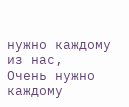нужно каждому из нас,
Очень нужно каждому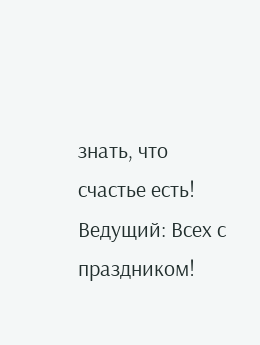знать, что счастье есть!
Ведущий: Всех с праздником!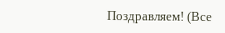Поздравляем! (Все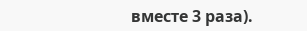вместе 3 раза).